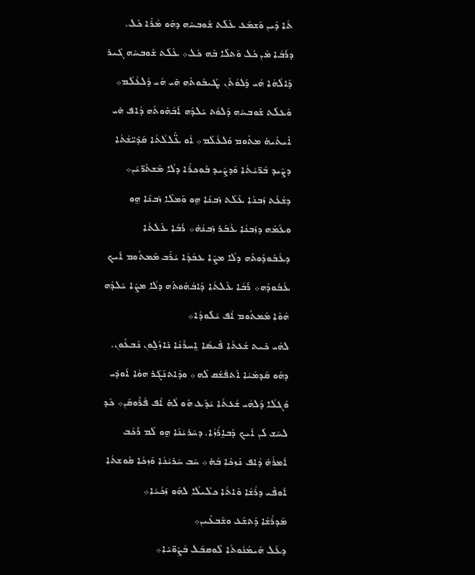ܬܳܐ ܕܶܝܢ ܘܰܫܡܰܥ ܥܶܠܰܬ ܫܽܘܒܚܶܗ ܕܗܰܘ ܡܳܪܶܐ ܟܽܠ. ܕܪܰܒܳܐ ܡܶܢ ܟܽܠ ܘܰܬܠܶܐ ܒܶܗ ܟܽܠ܀ ܥܶܠܰܬ ܫܽܘܒܚܶܗ ܓܶܝܪ ܕܰܐܠܳܗܳܐ ܗܳܝ ܕܰܠܘܳܬܰܢ ܛܰܝܒܽܘܬܶܗ ܗܺܝ ܗܳܝ ܕܰܠܥܳܠܰܡ܀ ܘܶܥܠܰܬ ܫܽܘܒܚܶܗ ܕܰܠܘܳܬ ܝܰܠܕܶܗ ܐܰܒܳܗܽܘܬܶܗ ܕܳܐܦ ܗܺܝ ܐܺܝܬܶܝܗ̇ ܡܬܽܘܡ ܘܰܠܥܳܠܰܡ܀ ܐܳܘ ܥ̈ܶܠܠܳܬܳܐ ܩܰܕܺܝ̈ܫܳܬܳܐ ܕܨܶܝܕ ܒܶܪ̈ܝܳܬܳܐ ܘܰܕܨܶܝܕ ܒܽܘܟܪܳܐ ܕܠܳܐ ܡܶܫܬܰܪ̈ܝܳܢ܀ ܕܫܳܥܰܬ ܙܰܒܢܳܐ ܥܶܠܰܬ ܙܰܒܢܰܐ ܗ̱ܘ ܘܰܡܠܶܐ ܙܰܒܢܰܐ ܗ̱ܘ ܘܥܰܡܶܗ ܕܙܰܒܢܳܐ ܥܳܒܰܪ ܙܰܒܢܳܗ̇܀ ܪܰܒܳܐ ܥܶܠܬܳܐ ܕܥܳܒܽܘܕܽܘܬܶܗ ܕܠܳܐ ܡܨܶܐ ܥܒܳܕܳܐ ܝܳܪܶܒ ܡܶܡܬܽܘܡ ܐܰܝܟ ܥܳܒܽܘܕܶܗ܀ ܪܰܒܳܐ ܥܶܠܬܳܐ ܕܰܐܒܳܗܽܘܬܶܗ ܕܠܳܐ ܡܨܶܐ ܝܰܠܕܶܗ ܗܳܘܶܐ ܡܶܡܬܽܘܡ ܐܳܦ ܝܳܠܽܘܕܳܐ܀
ܠܗܳܝ ܟܺܝܬ ܫܳܥܬܳܐ ܦܺܝܣܳܐ ܐ̱ܚܪܺܢܳܐ ܢܺܐܙܽܠ̱ܘܢ ܢܶܒܥܽܘܢ. ܕܗܰܘ ܩܰܕܡܳܝܳܐ ܐܶܬܦܰܫܰܩ ܠܶܗ܀ ܘܕܶܐܬܢܰܓܰܪ ܗܘܳܐ ܐܰܘܕܺܝ ܘܰܓܠܳܐ ܕܰܠܗܳܝ ܫܳܥܬܳܐ ܝܳܕܰܥ ܗܽܘ ܠܳܗ̇ ܐܳܦ ܦܳܪܽܘܩܰܢ܀ ܟܰܕ ܠܚܶܫ ܠܰܢ ܐܰܝܟ ܕܰܒܐ̱ܪܳܙܳܐ. ܕܚܶܪܝܳܢܰܐ ܗ̱ܘ ܠܰܡ ܪܰܟܶܒ ܐܰܡܪܳܗ̇ ܕܳܐܦ ܢܶܙܟܶܐ ܒܳܗ̇܀ ܚܳܒ ܚܶܪܝܳܢܳܐ ܘܰܙܟܳܐ ܩܽܘܫܬܳܐ ܐܰܘܦܺܝ ܕܪܳܫܳܐ ܘܶܐܬܳܐ ܟܠܺܝܠܳܐ ܠܗܰܘ ܙܰܟܳܝܳܐ܀
ܡܰܕܪܳܫܳܐ ܕܰܬܫܰܥ ܘܫܰܒܥܺܝܢ܀
ܕܥܰܠ ܗܰܝܡܳܢܽܘܬܳܐ ܠܽܘܩܒܰܠ ܒܳܨܽܘ̈ܝܶܐ܀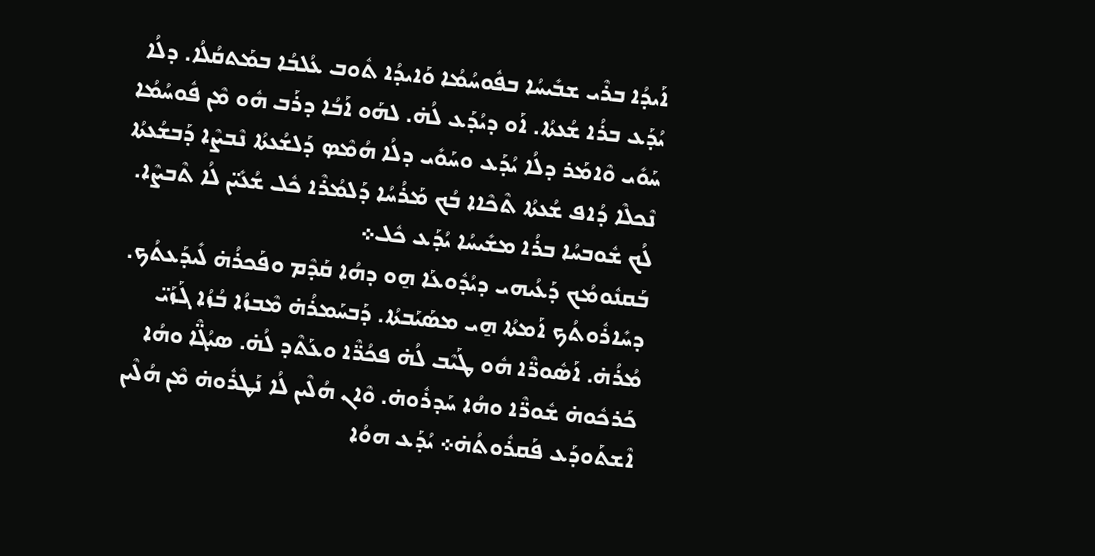ܐܰܝܕܳܐ ܒܪܶܝ ܫܒܺܝܚܳܐ ܒܦܽܘܚܳܡܳܐ ܘܰܐܝܕܳܐ ܬܽܘܒ ܥܳܠܒܳܐ ܒܡܰܬܩܳܠܳܐ. ܕܠܳܐ ܝܳܕܰܥ ܒܪܳܐ ܫܳܥܬܳܐ. ܐܰܘ ܕܝܳܕܰܥ ܠܳܗ̇. ܠܗܰܘ ܐܰܒܳܐ ܕܪܰܒ ܗܽܘ ܡܶܢ ܦܽܘܚܳܡܳܐ ܚܰܘܺܝ ܘܶܐܡܰܪ ܕܠܳܐ ܝܳܕܰܥ ܘܚܰܘܺܝ ܕܠܳܐ ܗܳܡܶܤ ܕܰܠܫܳܥܬܳܐ ܢܶܒܨܶܐ ܕܰܒܫܳܥܬܳܐ ܢܶܟܠܶܐ ܕܳܐܦ ܫܳܥܬܳܐ ܬܶܟܶܐܐ ܒܳܟ ܡܰܪܳܚܳܐ ܕܰܠܡܳܪܶܐ ܟܽܠ ܫܳܥܺܝ̈ܢ ܠܳܐ ܬܶܒܨܶܐ. ܠܳܟ ܫܽܘܒܚܳܐ ܒܪܳܐ ܡܫܺܝܚܳܐ ܝܳܕܰܥ ܟܽܠ܀
ܒܰܩܢܽܘܡܳܟ ܕܰܥܳܝܗܝ ܕܝܳܕܽܘܥܰܐ ܗ̱ܘ ܕܗܳܐ ܩܰܕܶܡ ܘܦܰܟܪܳܗ̇ ܠܺܝܕܰܥܬܳܟ. ܕܚܺܐܪܽܘܬܳܟ ܐܰܡܬܳܐ ܗ̱ܝ ܡܣܰܝܰܒܬܳܐ. ܕܰܒܚܰܡܪܳܗ̇ ܡܶܒܙܳܐ ܒܳܙܳܐ ܓܰܙܰܝ̈ ܡܳܪܳܗ̇. ܐܰܣܽܘܪ̈ܶܐ ܗܽܘ ܛܰܝܶܒ ܠܳܗ̇ ܦܟܳܪ̈ܶܐ ܘܥܰܬܶܕ ܠܳܗ̇. ܣܝܳܓ̈ܶܐ ܘܗܳܐ ܟܰܪܟܽܘܗ̇ ܫܽܘܪ̈ܶܐ ܘܗܳܐ ܚܰܕܪܽܘܗ̇. ܘܶܐܢ ܗܳܠܶܝܢ ܠܳܐ ܢܰܛܪܽܘܗ̇ ܡܶܢ ܗܳܠܶܝܢ ܐܶܫܬܰܘܕܰܥ ܦܰܩܪܽܘܬܳܗ̇܀ ܝܳܕܰܥ ܗܘܳܐ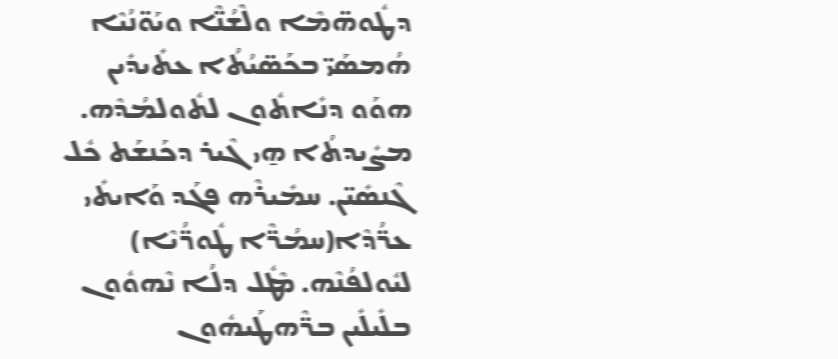ܕܛܽܘܗ̈ܡܶܐ ܘܠܶܫܳܢ̈ܶܐ ܘܝܰܘ̈ܢܳܝܶܐ ܗܳܡܣܰܝ̈ ܒܟܰܣ̈ܝܳܬܳܐ ܥܬܺܝܕܺܝܢ ܗܘܰܘ ܕܢܺܐܬܽܘܢ ܠܬܽܘܠܡܳܕܶܗ. ܡܨܺܝܕܬܳܐ ܗ̱ܝ ܓܶܝܪ ܕܟܰܢܫܰܬ ܟܽܠ ܓܶܢܣܺܝ̈ܢ. ܚܡܺܝܪܶܗ ܦܓܰܕ ܘܰܐܝܬܺܝ ܥܪ̈ܳܕܶܐ(ܚܡܳܪ̈ܶܐ ܛܽܘܪ̈ܳܝܶܐ) ܠܝܽܘܠܦܳܢܶܗ. ܡܶܛܽܠ ܕܠܳܐ ܢܶܗܘܽܘܢ ܒܠܺܝܠܺܝܢ ܒܪ̈ܶܗܛܰܝܗܽܘܢ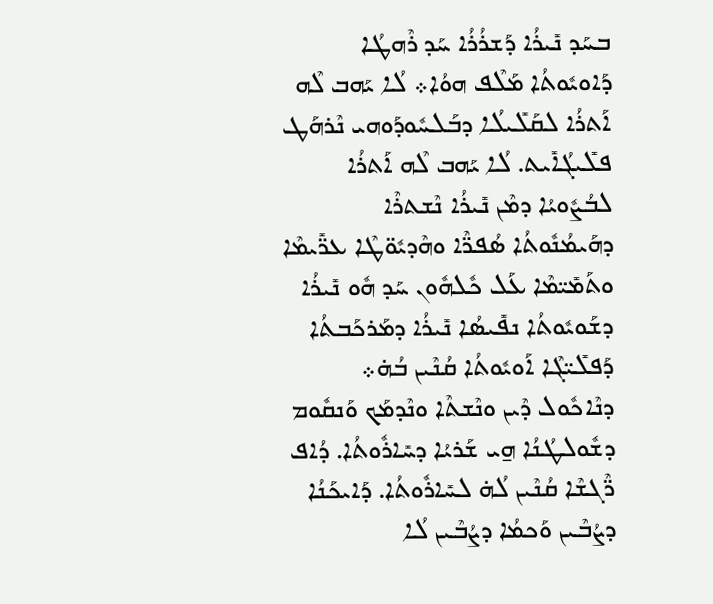ܒܚܰܕ ܢܺܝܪܳܐ ܕܰܫܪܳܪܳܐ ܚܰܕ ܪܶܗܛܳܐ ܕܰܐܘܝܽܘܬܳܐ ܡܰܠܶܦ ܗܘܳܐ܀ ܠܳܐ ܝܰܗܒ ܠܶܗ ܐܰܬܪܳܐ ܠܩܰܠܺܝܠܳܐ ܕܒܰܠܚܽܘܕܰܘܗܝ ܢܶܪܗܰܛ  ܦܠܺܝܓܳܐܺܝܬ. ܠܳܐ ܝܰܗܒ ܠܶܗ ܐܰܬܪܳܐ ܠܒܳܨܽܘܝܳܐ ܕܡܶܢ ܢܺܝܪܳܐ ܢܶܫܬܪܶܐ ܕܗܰܝܡܳܢܽܘܬܳܐ ܣܳܦܪ̈ܶܐ ܘܗܶܕܝܽܘ̈ܛܶܐ ܥܪ̈ܺܝܡܶܐ ܘܬܰܡܺܝ̈ܡܶܐ ܥܰܠ ܟܽܠܗܽܘܢ ܚܰܕ ܗܽܘ ܢܺܝܪܳܐ ܕܫܰܘܝܽܘܬܳܐ ܢܦܺܝܣܳܐ ܢܺܝܪܳܐ ܕܡܰܪܟܰܒܬܳܐ ܕܰܦܠܺܝ̈ܓܶܐ ܐܰܘܝܽܘܬܳܐ ܩܳܢܶܝܢ ܒܳܗ̇܀
ܕܢܶܐܟܽܘܠ ܕܶܝܢ ܘܢܶܫܬܶܐ ܘܢܶܕܡܰܟ ܘܰܢܩܽܘܡ ܕܫܽܘܠܛܳܢܳܐ ܗ̱ܝ ܫܰܪܝܳܐ ܕܚܺܐܪܽܘܬܳܐ. ܕܳܐܦ ܪ̈ܶܓܫܶܐ ܩܳܢܶܝܢ ܠܳܗ̇ ܠܚܺܐܪܽܘܬܳܐ. ܕܰܐܝܟܰܢܳܐ ܕܨܳܒܶܝܢ ܘܰܟܡܳܐ ܕܨܳܒܶܝܢ ܠܳܐ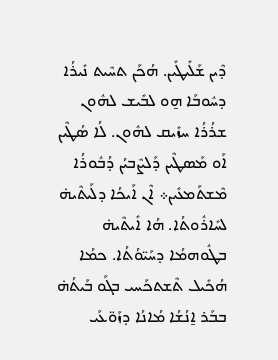ܕܶܝܢ ܫܰܠܺܝܛܺܝܢ. ܗܳܟܰܢ ܬܚܶܝܬ ܢܺܝܪܳܐ ܕܚܽܘܒܰܐ ܗ̱ܘ ܠܒܺܝܫ ܠܗܽܘܢ ܫܪܳܪܳܐ ܚܙܺܝܩ ܠܗܽܘܢ. ܠܳܐ ܣܳܛܶܝܢ ܐܰܘ ܡܰܣܛܶܝܢ ܕܰܠܨܶܒܝܳܢ ܕܳܒܽܘܪܳܐ ܡܶܫܬܰܡܥܺܝܢ܀ ܐܶܢ ܐܰܝܟܳܐ ܕܠܰܝܬܶܝܗ̇ ܠܚܺܐܪܽܘܬܳܐ. ܗܳܐ ܐܺܝܬܶܝܗ̇ ܒܛܽܘܗܡܳܐ ܕܚܰܝ̈ܘܳܬܳܐ. ܟܡܳܐ ܗܳܟܺܝܠ ܬܶܫܬܟܰܚܝ ܒܓܰܘ ܒܰܝܬܳܗ̇ ܒܒܰܪ ܐ̱ܢܳܫܳܐ ܡܳܐܢܳܐ ܕܙܰܘ̈ܥܰܝ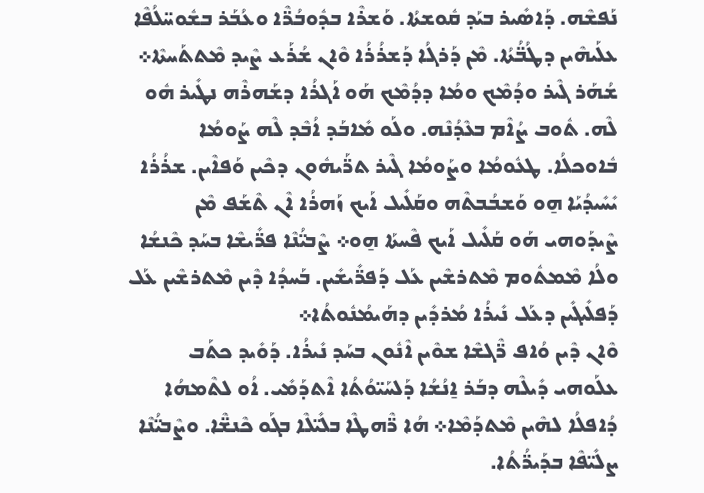ܢܰܦܫܶܗ. ܕܰܐܣܺܝܪ ܒܝܰܕ ܩܽܘܫܬܳܐ. ܘܰܫܪܶܐ ܒܕܽܘܒܳܪ̈ܶܐ ܘܥܳܒܰܪ ܒܫܽܘܚ̈ܠܳܦܶܐ  ܥܠܰܝܗܶܝܢ ܕܛܳܒ̈ܳܬܳܐ. ܡܶܢ ܕܰܪܓܳܐ ܕܰܫܪܳܪܳܐ ܘܶܐܢ ܫܳܪܰܥ ܨܶܝܕ ܡܶܬܬܰܚܬܶܐ܀ ܫܳܗܰܪ ܓܶܝܪ ܘܕܳܡܶܟ ܘܡܳܐ ܕܕܳܡܶܟ ܗܰܘ ܐܰܓܪܳܐ ܕܫܰܗܪܶܗ ܢܛܺܝܪ ܗܽܘ ܠܶܗ. ܬܽܘܒ ܨܳܐܶܡ ܒܥܶܕܳܢܶܗ. ܘܠܰܘ ܡܺܐܒܰܕ ܐܳܒܶܕ ܠܶܗ ܨܰܘܡܳܐ ܒܽܐܘܟܠܳܐ. ܛܥܽܘܡܳܐ ܘܨܰܘܡܳܐ ܓܶܝܪ ܬܪ̈ܰܝܗܽܘܢ ܕܟܶܝܢ ܘܰܦܐܶܝܢ. ܫܪܳܪܳܐ ܝܺܚܺܝܕܳܝܰܐ ܗ̱ܘ ܘܰܫܒܳܒܬܶܗ ܘܩܰܠܺܝܠ ܐܰܝܟ ܙܰܗܪܳܐ ܐܶܢ ܬܶܫܰܦ ܡܶܢ ܨܶܝܕܰܘܗܝ ܗܰܘ ܩܰܠܺܝܠ ܐܰܝܟ ܦܶܚܬܰܐ ܗ̱ܘ܀ ܨܶܒܝ̈ܳܢܶܐ ܦܪ̈ܺܝܫܶܐ ܒܚܰܕ ܟܶܢܫܳܐ ܘܠܳܐ ܡܶܡܬܽܘܡ ܡܶܬܪܫܶܝܢ ܥܰܠ ܕܰܦܪ̈ܺܝܫܺܝܢ. ܒܰܚܕܳܐ ܕܶܝܢ ܡܶܬܪܫܶܝܢ ܥܰܠ ܕܰܦܠܺܝܓܺܝܢ ܕܥܰܠ ܢܺܝܪܳܐ ܡܳܪܕܺܝܢ ܕܗܰܝܡܳܢܽܘܬܳܐ܀
ܘܶܐܢ ܕܶܝܢ ܘܳܐܦ ܪ̈ܶܓܫܶܐ ܫܘܶܝܢ ܐܶܢܽܘܢ ܒܚܰܕ ܢܺܝܪܳܐ. ܕܰܘܺܝܕ ܟܬܰܒ ܥܠܰܘܗܝ ܕܺܝܠܶܗ ܕܒܰܪ ܐ̱ܢܳܫܳܐ ܕܰܠܚܰܝ̈ܘܳܬܳܐ ܐܶܬܕܰܡܺܝ. ܐܳܘ ܠܬܶܡܗܳܐ ܕܳܐܦܠܳܐ ܠܗܶܝܢ ܡܶܬܕܰܡܶܐ܀ ܗܳܐ ܪ̈ܶܗܛܶܐ ܒܠܺܝ̈ܠܶܐ ܒܓܰܘ ܟܶܢܫ̈ܶܐ. ܘܨܶܒܝ̈ܳܢܶܐ ܨܠܺܝ̈ܦܶܐ ܒܕܰܝܪ̈ܳܬܳܐ.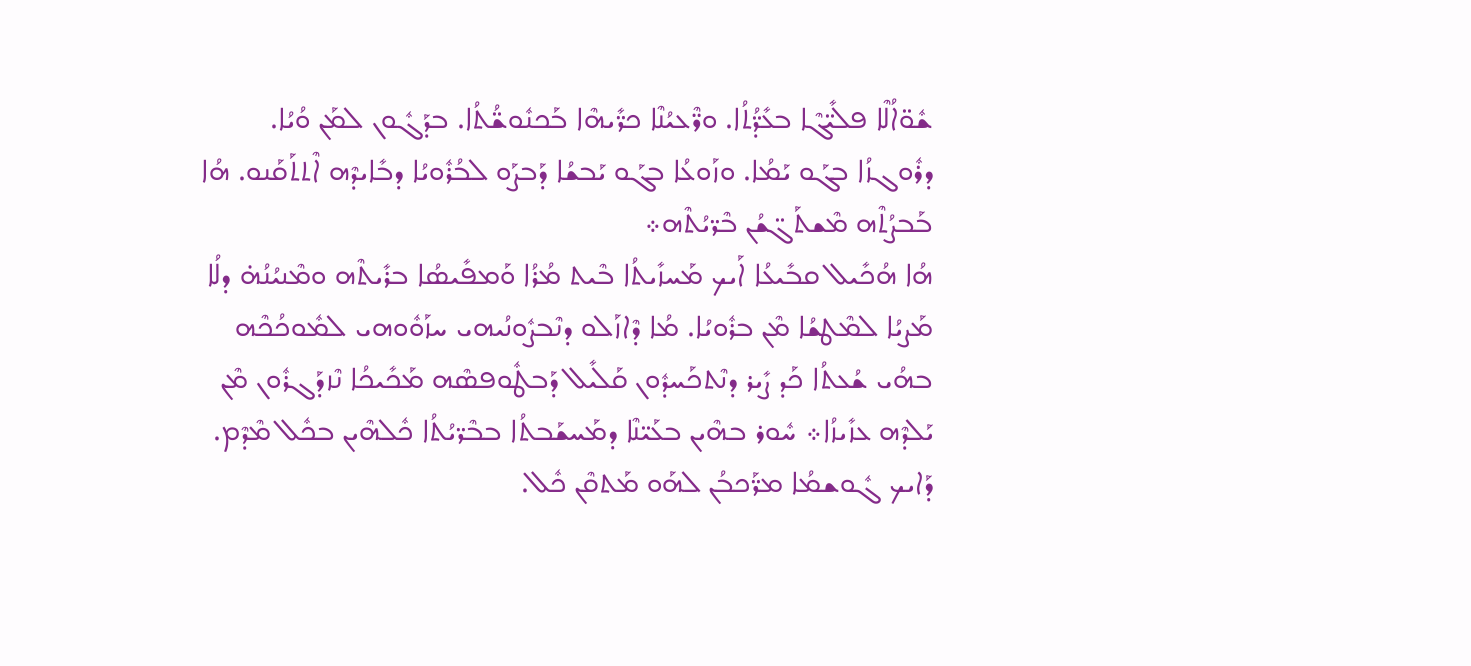ܫܽܘ̈ܐܳܠܶܐ ܦܠܺܝ̈ܓܶܐ ܒܥܺܕ̈ܳܬܳܐ. ܘܪ̈ܶܥܝܳܢܶܐ ܟܪ̈ܺܝܗܶܐ ܒܰܟܢܽܘܫ̈ܳܬܳܐ. ܒܕܰܓܽܘܢ ܠܡܰܢ ܘܳܝܳܐ. ܕܪܽܘܓܙܳܐ ܒܓܰܘ ܝܰܡܳܐ. ܘܙܰܘܥܳܐ ܒܓܰܘ ܝܰܒܫܳܐ ܕܰܒܨܰܘ ܠܒܳܪܽܘܝܳܐ ܕܒܺܐܝܕܶܗ ܐܶܬܬܰܩܰܢܘ. ܗܳܐ ܒܰܒܨܳܬܶܗ ܡܶܫܬܰܓ̈ܫܳܢ ܒܶܪ̈ܝܳܬܶܗ܀
ܗܳܐ ܗܳܟܺܝܠ ܩܒܺܝܥܳܐ ܐܰܝܟ ܡܰܚܙܺܝܬܳܐ ܒܶܝܬ ܡܳܪܳܐ ܘܰܡܦܺܝܣܳܐ ܒܪܺܝܬܶܗ ܘܡܶܢܝܳܢܳܗ̇ ܕܠܳܐ ܡܰܨܝܳܐ ܠܡܶܛܫܳܐ ܡܶܢ ܒܪܽܘܝܳܐ. ܡܳܐ ܕܶܐܙܰܠܘ ܕܢܶܒܨܽܘܢܳܝܗܝ ܚܙܰܘܽܘܗܝ ܠܡܽܘܟܳܟܶܗ ܒܗܳܝ ܫܳܥܬܳܐ ܟܰܕ ܨܺܝܪ ܕܢܶܬܟܰܚܕܽܘܢ ܩܰܠܺܝܠ ܕܰܒܛܽܘܦܣܶܗ ܡܰܟܺܝܟܳܐ ܢܶܙܕܰܓܪܽܘܢ ܡܶܢ ܝܰܠܕܶܗ ܥܙܺܝܙܳܐ܀ ܚܽܘܪ ܒܗܶܝܢ ܒܥܰܝ̈ܢܶܐ ܕܡܰܚܫܰܒܬܳܐ ܒܒܶܪ̈ܝܳܬܳܐ ܟܽܠܗܶܝܢ ܒܟܽܠ ܡܶܕܶܡ. ܕܰܐܝܟ ܓܽܘܫܡܳܐ ܡܪ̈ܰܟܒܳܢ ܠܗܰܘ ܡܰܬܩܶܢ ܟܽܠ.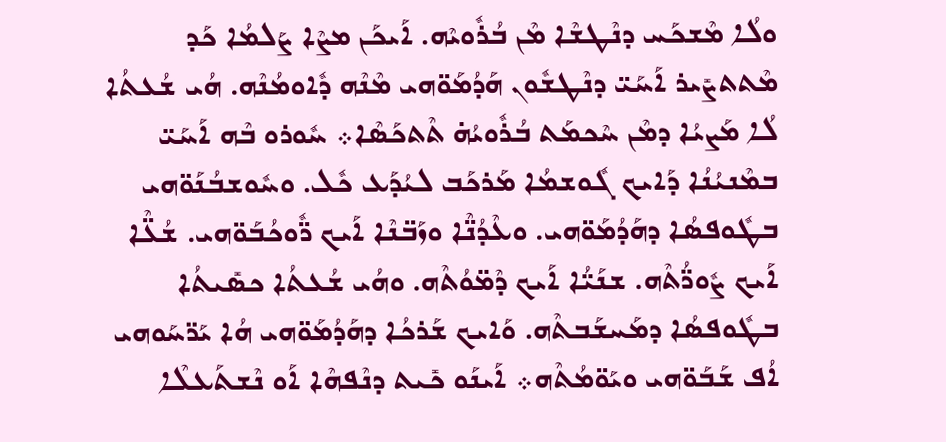ܘܠܳܐ ܡܶܫܟܰܚ ܕܢܶܛܫܶܐ ܡܶܢ ܒܳܪܽܘܝܶܗ. ܐܰܝܟܰܢ ܡܨܶܐ ܨܰܠܡܳܐ ܟܰܕ ܡܶܬܬܨܺܝܪ ܐܰܚܰܝ̈ ܕܢܶܛܫܽܘܢ ܗܰܕܳܡܰܘ̈ܗܝ ܡܶܢܶܗ ܕܽܐܘܡܳܢܶܗ. ܗܳܝ ܫܳܥܬܳܐ ܠܳܐ ܡܰܨܝܳܐ ܕܡܶܢ ܚܶܟܡܰܬ ܒܳܪܽܘܝܳܗ̇ ܬܶܬܟܰܣܶܐ܀ ܚܽܘܪܘ ܒܶܗ ܐܰܚܰܝ̈ ܒܡܶܢܝܳܢܳܐ ܕܰܐܝܟ ܓܽܘܫܡܳܐ ܡܰܪܟܰܒ ܠܝܳܕܰܥ ܟܽܠ. ܘܚܽܘܫܒܳܢܰܘ̈ܗܝ ܒܛܽܘܦܣܳܐ ܕܗܰܕܳܡܰܘ̈ܗܝ. ܘܥܶܕܳܢ̈ܶܐ ܘܙܰܒ̈ܢܶܐ ܐܰܝܟ ܪ̈ܽܘܟܳܒܰܘ̈ܗܝ. ܫܳܥ̈ܶܐ ܐܰܝܟ ܨܽܘܪ̈ܳܬܶܗ. ܫܢܰܝ̈ܳܐ ܐܰܝܟ ܕܶܡ̈ܘܳܬܶܗ. ܘܗܳܝ ܫܳܥܬܳܐ ܟܣܺܝܬܳܐ ܒܛܽܘܦܣܳܐ ܕܡܰܚܫܰܒܬܶܗ. ܘܰܐܝܟ ܫܰܪܟܳܐ ܕܗܰܕܳܡܰܘ̈ܗܝ ܗܳܐ ܝܰܪ̈ܚܰܘܗܝ ܐܳܦ ܫܰܒܰܘ̈ܗܝ ܘܝܰܘ̈ܡܳܬܶܗ܀ ܐܰܝܢܰܘ ܟܺܝܬ ܕܢܶܦܗܶܐ ܐܰܘ ܢܶܫܬܰܥܠܶܐ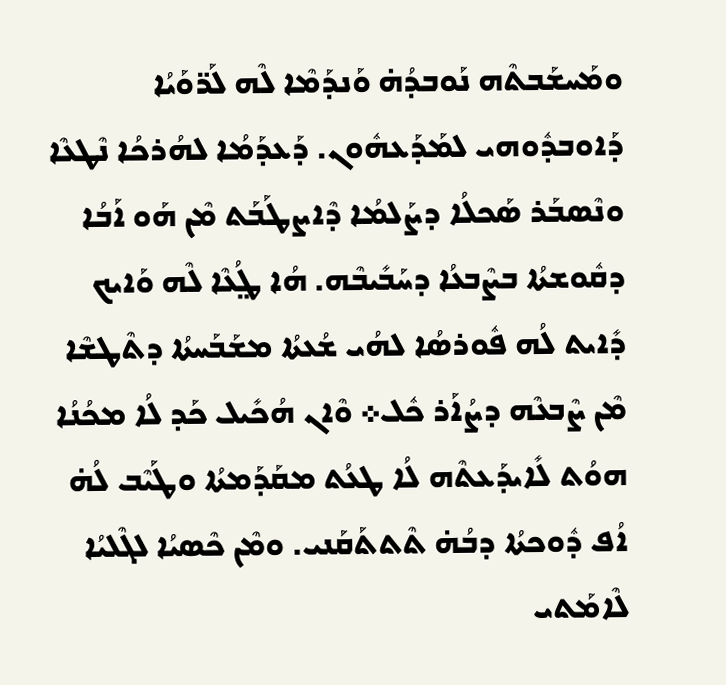ܘܡܰܚܫܰܒܬܶܗ ܢܰܘܒܕܳܗ̇ ܘܰܢܕܰܡܶܐ ܠܶܗ ܠܰܪ̈ܘܰܝܳܐ ܕܰܐܘܒܕܽܘܗܝ ܠܡܰܕܰܥܗܽܘܢ. ܕܰܥܕܰܡܳܐ ܠܗܳܪܟܳܐ ܢܶܛܥܶܐ ܘܢܶܣܒܰܪ ܣܰܟܠܳܐ ܕܨܰܠܡܳܐ ܕܶܐܨܛܰܒܰܬ ܡܶܢ ܗܰܘ ܐܰܒܳܐ ܕܩܽܘܫܬܳܐ ܒܨܶܒܥܳܐ ܕܚܰܒܺܝܒܶܗ. ܗܳܐ ܛܳ݀ܥܶܐ ܠܶܗ ܘܰܐܝܟ ܕܺܐܝܬ ܠܳܗ ܦܽܘܪܣܳܐ ܠܗܳܝ ܫܳܥܬܳܐ ܡܫܰܒܰܚܬܳܐ ܕܬܶܛܫܶܐ ܡܶܢ ܨܶܒܥܶܗ ܕܨܳܐܰܪ ܟܽܠ܀ ܘܶܐܢ ܗܳܟܺܝܠ ܟܰܕ ܠܳܐ ܡܟܳܢܳܐ ܗܘܳܬ ܠܺܐܝܕܰܥܬܶܗ ܠܳܐ ܛܥܳܬ ܡܩܰܕܰܡܬܳܐ ܘܛܰܝܶܒ ܠܳܗ̇ ܐܳܦ ܕܽܘܟܬܳܐ ܕܒܳܗ̇ ܬܶܬܬܰܩܰܢܝ. ܘܡܶܢ ܟܶܣܝܳܐ ܠܓܶܠܝܳܐ ܠܶܐܡܰܬܝ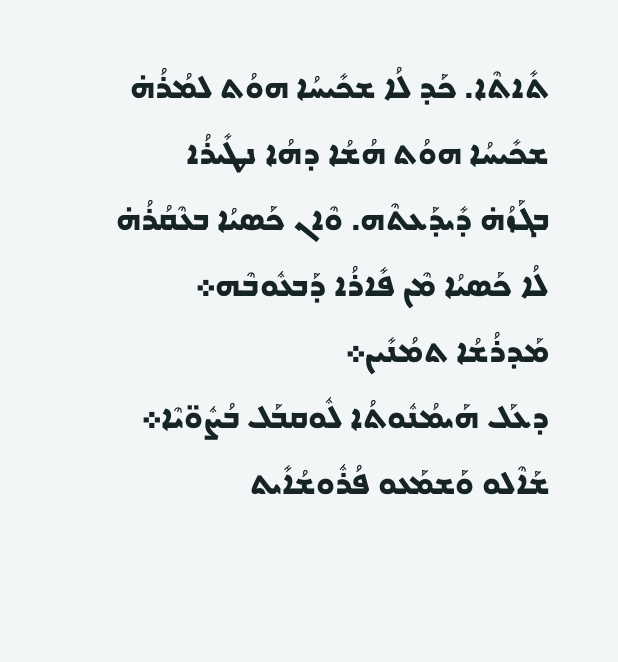ܬܺܐܬܶܐ. ܟܰܕ ܠܳܐ ܫܟܺܝܚܳܐ ܗܘܳܬ ܠܡܳܪܳܗ̇ ܫܟܺܝܚܳܐ ܗܘܳܬ ܗܳܫܳܐ ܕܗܳܐ ܢܛܺܝܪܳܐ ܒܓܰܙܳܗ̇ ܕܺܝܕܰܥܬܶܗ. ܘܶܐܢ ܟܰܣܝܳܐ ܒܥܶܩܳܪܳܗ̇ ܠܳܐ ܟܰܣܝܳܐ ܡܶܢ ܦܺܐܪܳܐ ܕܰܒܥܽܘܒܶܗ܀
ܡܰܕܪܳܫܳܐ ܬܡܳܢܺܝܢ܀
ܕܥܰܠ ܗܰܝܡܳܢܽܘܬܳܐ ܠܽܘܩܒܰܠ ܒܳܨܽܘ̈ܝܶܐ܀
ܫܰܐܶܠܘ ܘܰܫܡܰܥܘ ܦܳܪܽܘܫܳܐܺܝܬ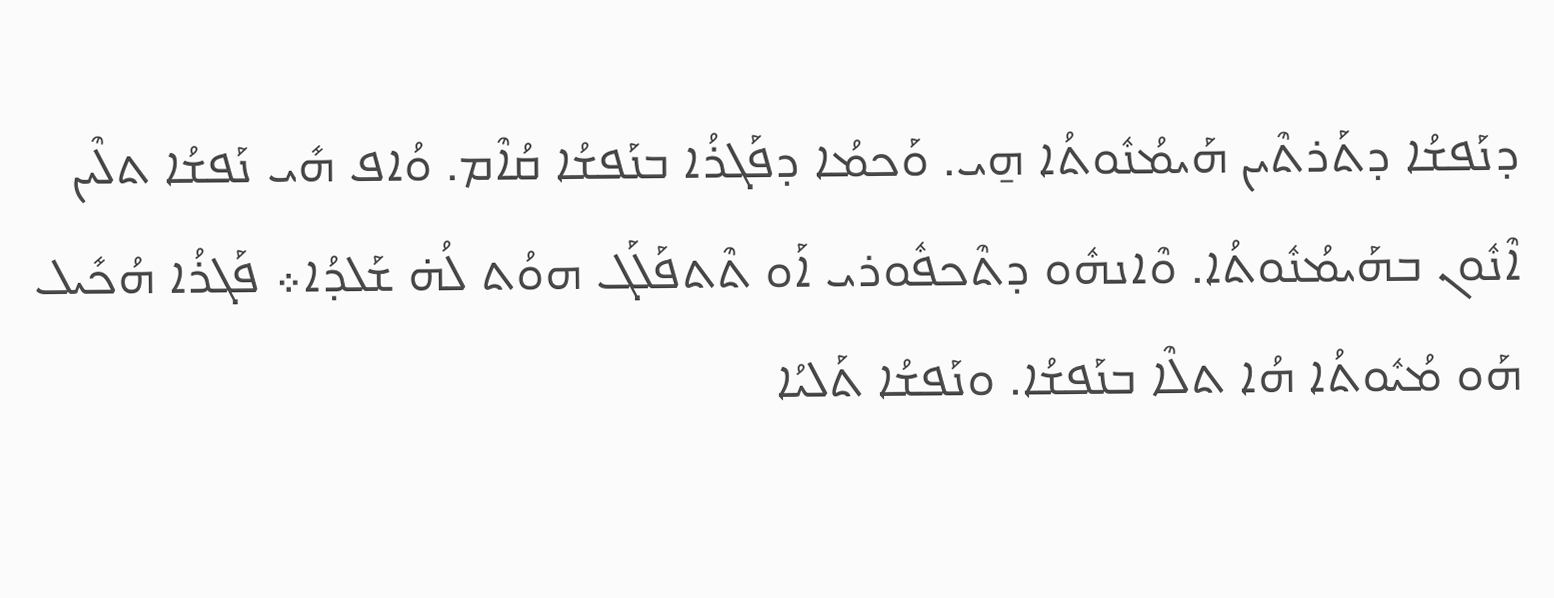ܕܢܰܦܫܳܐ ܕܬܰܪܬܶܝܢ ܗܰܝܡܳܢܽܘܬܳܐ ܗ̱ܝ. ܘܰܟܡܳܐ ܕܦܰܓܪܳܐ ܒܢܰܦܫܳܐ ܩܳܐܶܡ. ܘܳܐܦ ܗܺܝ ܢܰܦܫܳܐ ܬܠܶܝܢ ܐܶܢܽܘܢ ܒܗܰܝܡܳܢܽܘܬܳܐ. ܘܶܐܢܗܽܘ ܕܬܶܟܦܽܘܪܝ ܐܰܘ ܬܶܬܦܰܠܰܓ ܗܘܳܬ ܠܳܗ̇ ܫܰܠܕܳܐ܀ ܦܰܓܪܳܐ ܗܳܟܺܝܠ ܗܰܘ ܡܳܝܽܘܬܳܐ ܗܳܐ ܬܠܶܐ ܒܢܰܦܫܳܐ. ܘܢܰܦܫܳܐ ܬܰܠܝܳܐ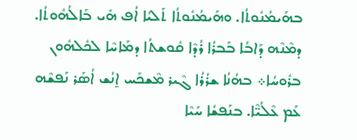ܒܗܰܝܡܳܢܽܘܬܳܐ. ܘܗܰܝܡܳܢܽܘܬܳܐ ܬܰܠܝܳܐ ܐܳܦ ܗܺܝ ܒܰܐܠܳܗܽܘܬܳܐ. ܕܡܶܢܶܗ ܕܰܐܒܳܐ ܒܰܒܪܳܐ ܪܳܕܶܐ ܩܽܘܫܬܳܐ ܕܡܰܐܚܶܐ ܠܟܽܠܗܽܘܢ ܒܪܽܘܚܳܐ܀ ܒܗܳܢܳܐ ܫܪܳܪܳܐ ܓܶܝܪ ܡܶܫܟܰܚ ܐ̱ܢܳܫ ܐܳܣܰܪ ܢܰܦܫܶܗ ܥܰܡ ܥܶܠܳܝ̈ܶܐ. ܒܢܰܦܫܳܐ ܚܰܝܶܐ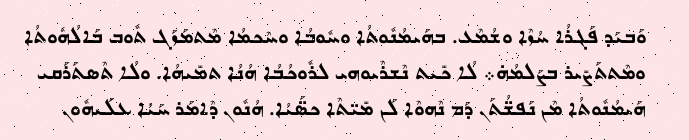ܘܰܒܝܰܕ ܦܰܓܪܳܐ ܚܳܙܶܐ ܘܫܳܡܶܥ. ܒܗܰܝܡܳܢܽܘܬܳܐ ܘܚܽܘܒܳܐ ܘܚܶܟܡܳܐ ܡܶܬܡܰܙܰܓ ܬܽܘܒ ܒܰܐܠܳܗܽܘܬܳܐ ܘܡܶܬܬܰܨܺܝܪ ܒܨܰܠܡܳܗ̇܀ ܠܳܐ ܟܺܝܬ ܢܶܫܪܶܝܘܗܝ ܠܪܽܘܟܳܒܳܐ ܗܳܢܳܐ ܬܡܺܝܗܳܐ. ܘܠܳܐ ܬܶܣܬܰܪܰܩܝ ܗܰܝܡܳܢܽܘܬܳܐ ܡܶܢ ܢܰܦܫ̈ܳܬܰܢ ܕܰܡ ܢܶܗܘܶܐ ܠܰܢ ܡܺܝ̈ܬܶܐ ܟܣ̈ܰܝܳܐ. ܗܳܢܽܘܢ ܕܶܐܡܰܪ ܚܰܝܳܐ ܥܠܰܝܗܽܘܢ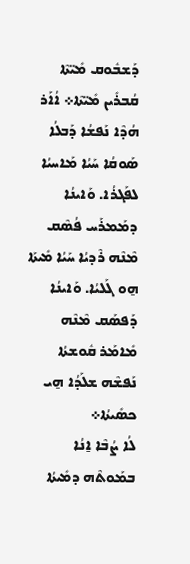ܕܰܫܒܽܘܩ ܡܺܝ̈ܬܶܐ ܩܳܒܪܺܝܢ ܡܺܝ̈ܬܶܐ܀ ܐܳܐܰܪ ܗܳܕܶܐ ܢܰܦܫܳܐ ܕܰܒܠܳܐ ܣܰܘܩܳܐ ܚܰܝܳܐ ܡܰܐܚܝܳܐ ܠܦܰܓܪܳܐ. ܘܰܐܝܢܳܐ ܕܡܰܡܪܰܚ ܦܳܣܶܩ ܡܶܢܶܗ ܪܶܕܝܳܐ ܚܰܝܳܐ ܡܺܝܬܰܐ ܗ̱ܘ ܓܰܠܝܳܐ. ܘܰܐܝܢܳܐ ܕܰܦܣܰܩ ܡܶܢܶܗ ܡܺܐܡܰܪ ܩܽܘܫܬܳܐ ܢܰܦܫܶܗ ܫܠܰܕܳܐ ܗ̱ܝ ܟܣܺܝܬܳܐ܀
ܠܳܐ ܨܳܒܶܐ ܐ̱ܢܳܐ ܒܡܰܘܬܶܗ ܕܡܺܝܬܳܐ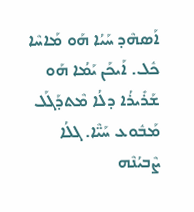ܐܰܣܗܶܕ ܚܰܝܳܐ ܗܰܘ ܡܰܐܚܶܐ ܟܽܠ. ܐܰܝܟܰܢ ܝܰܡܳܐ ܗܰܘ ܫܰܪܺܝܪܳܐ ܕܠܳܐ ܡܶܬܕܰܓܰܠ ܡܰܒܽܘܥ ܚܰܝ̈ܶܐ. ܓܠܳܐ ܨܶܒܝܳܢܶܗ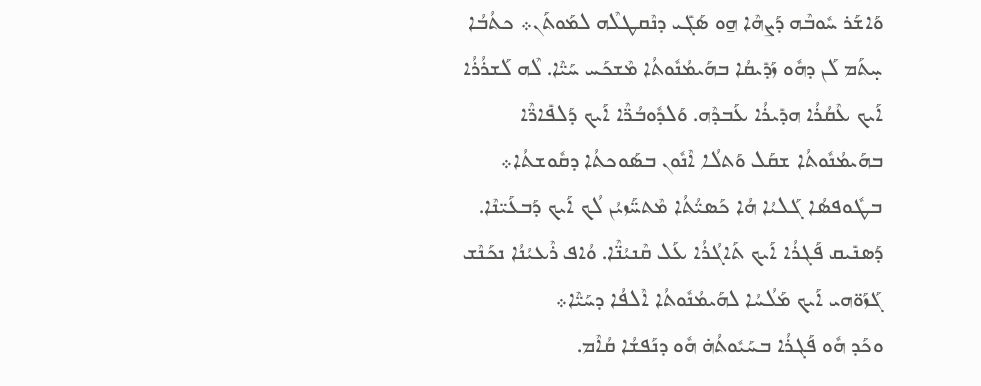ܘܰܐܫܰܪ ܚܽܘܒܶܗ ܕܰܨܗܶܐ ܗ̱ܘ ܣܰܓܺܝ ܕܢܶܩܛܠܶܗ ܠܡܰܘܬܰܢ܀ ܟܬܳܒܳܐ ܚ̣ܬܰܡ ܠܰܢ ܕܗܽܘ ܙܰܕܺܝܩܳܐ ܒܗܰܝܡܳܢܽܘܬܳܐ ܡܶܫܟܰܚ ܚܰܝ̈ܶܐ. ܠܶܗ ܠܰܫܪܳܪܳܐ ܐܰܝܟ ܥܶܩܳܪܳܐ ܗܕܺܝܪܳܐ ܥܰܒܕܶܗ. ܘܰܠܕܽܘܒܳܪ̈ܶܐ ܐܰܝܟ ܕܰܠܦܺܐܪ̈ܶܐ ܒܗܰܝܡܳܢܽܘܬܳܐ ܫܩܰܠ ܘܰܬܠܳܐ ܐܶܢܽܘܢ ܒܣܰܘܟܬܳܐ ܕܩܽܘܫܬܳܐ܀ ܒܛܽܘܦܣܳܐ ܓܰܠܝܳܐ ܗܳܐ ܟܰܣܝ̈ܳܬܳܐ ܡܶܬܚ̈ܰܙܝܳܢ ܠܳܟ ܐܰܝܟ ܕܰܒܥܰܝ̈ܢܶܐ. ܕܰܣܢܺܝܩ ܦܰܓܪܳܐ ܐܰܝܟ ܬܰܐܓܳܪܳܐ ܥܰܠ ܩܶܢܝܳܢ̈ܶܐ. ܘܳܐܦ ܪܶܥܝܳܢܳܐ ܢܟܰܢܶܫ ܓܰܙܰܘ̈ܗܝ ܐܰܝܟ ܡܰܠܳܚܳܐ ܠܗܰܝܡܳܢܽܘܬܳܐ ܐܶܠܦܳܐ ܕܚܰܝ̈ܶܐ܀
ܘܟܰܕ ܗܽܘ ܦܰܓܪܳܐ ܒܚܰܝܽܘܬܳܗ̇ ܗܽܘ ܕܢܰܦܫܳܐ ܩܳܐܶܡ.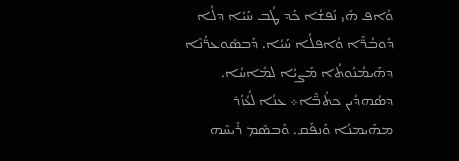ܘܳܐܦ ܗܺܝ ܢܰܦܫܳܐ ܟܰܕ ܛܳܒ ܚܰܝܳܐ ܕܠܳܐ ܕܽܘܒܳܪ̈ܶܐ ܘܳܐܦܠܳܐ ܚܰܝܳܐ. ܕܰܒܣܽܘܥܪ̈ܳܢܶܐ ܕܗܰܝܡܳܢܽܘܬܳܐ ܡܰܨܝܳܐ ܠܡܺܐܚܳܐ. ܕܣܳܗܕܺܝܢ ܟܬܳܒ̈ܶܐ܀ ܥܢܳܐ ܠܳܥܳܙܳܪ ܡܗܰܝܡܢܳܐ ܘܰܢܦܰܩ. ܘܰܒܣܶܡ ܪܺܝܚܶܗ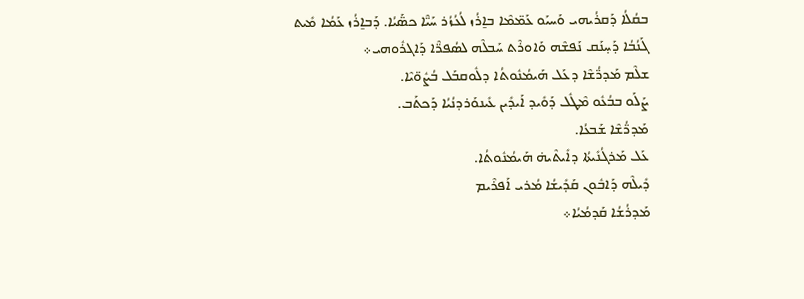ܒܩܳܠܳܐ ܕܰܩܪܳܝܗܝ ܘܰܚܝܰܘ ܥܰܡ̈ܡܶܐ ܒܐ̱ܪܳܙ ܠܳܥܳܙܳܪ ܚܰܝ̈ܶܐ ܟܣ̈ܰܝܳܐ. ܕܰܒܐ̱ܪܳܙ ܥܰܡܳܐ ܡܺܝܬ ܓܰܢܳܒܳܐ ܕܰܚ̣ܢܰܩ ܢܰܦܫܶܗ ܘܰܐܘܪܶܬ ܚܰܒܠܶܗ ܠܣܳܦܪ̈ܶܐ ܕܰܐܓܪܽܘܗܝ܀
ܫܠܶܡ ܡܰܕܖ̈ܳܫܶܐ ܕܥܰܠ ܗܰܝܡܳܢܽܘܬܳܐ ܕܠܽܘܩܒܰܠ ܒܳܨܽܘ̈ܝܶܐ.
ܨܰܠܰܘ ܒܒܳܥܽܘ ܡܶܛܽܠ ܕܰܘܺܝܕ ܐܰܝܕܺܝܢ ܥܺܝܢܘܰܪܕܢܳܝܳܐ ܕܰܟܬܰܒ.
ܡܰܕܖ̈ܳܫܶܐ ܫܰܒܥܳܐ.
ܥܰܠ ܡܰܪܓܳܢܺܝܬܳܐ ܕܐܺܝܬܶܝܗ̇ ܗܰܝܡܳܢܽܘܬܳܐ.
ܕܺܝܠܶܗ ܕܰܐܒܽܘܢ ܩܰܕܺܝܫܳܐ ܡܳܪܝ ܐܰܦܪܶܝܡ
ܡܰܕܪܳܫܳܐ ܩܰܕܡܳܝܳܐ܀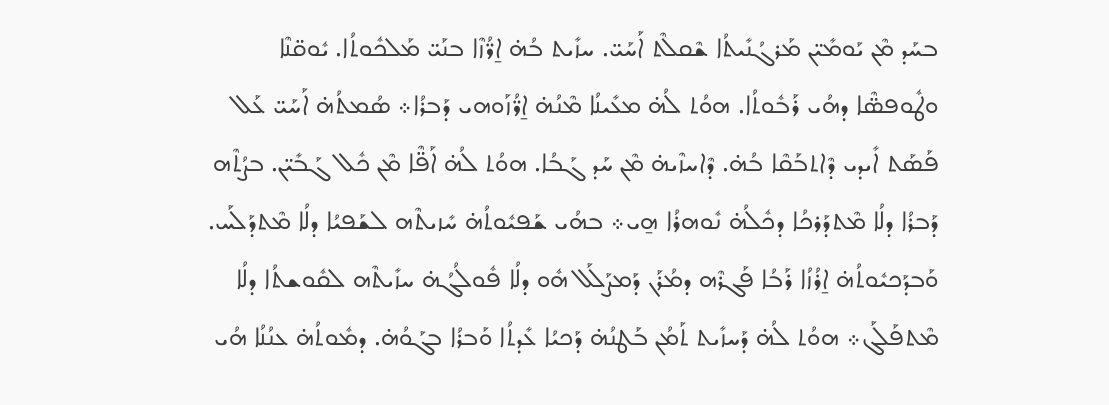ܒܚܰܕ ܡܶܢ ܝܰܘܡܺܝ̈ܢ ܡܰܪܓܳܢܺܝܬܳܐ ܫܶܩܠܶܬ ܐܰܚܰܝ̈. ܚܙܺܝܬ ܒܳܗ̇ ܐ̱ܪ̈ܳܙܶܐ ܒܢܰܝ̈ ܡܰܠܟܽܘܬܳܐ. ܝܽܘܩ̈ܢܶܐ ܘܛܽܘܦܣ̈ܶܐ ܕܗܳܝ ܪܰܒܽܘܬܳܐ. ܗܘܳܬ ܠܳܗ̇ ܡܥܺܝܢܳܐ ܡܶܢܳܗ̇ ܐ̱ܪ̈ܳܙܰܘܗܝ ܕܰܒܪܳܐ܀ ܣܳܡܬܳܗ̇ ܐܰܚܰܝ̈ ܥܰܠ ܦܰܣܰܬ ܐܺܝܕܝ ܕܶܐܬܒܰܩܶܐ ܒܳܗ̇. ܕܶܐܚܙܶܝܗ̇ ܡܶܢ ܚܰܕ ܓܰܒܳܐ. ܗܘܳܬ ܠܳܗ̇ ܐܰܦ̈ܶܐ ܡܶܢ ܟܽܠ ܓܰܒܺܝ̈ܢ. ܒܨܳܬܶܗ ܕܰܒܪܳܐ ܕܠܳܐ ܡܶܬܕܰܪܟܳܐ ܕܟܽܠܳܗ̇ ܢܽܘܗܪܳܐ ܗ̱ܝ܀ ܒܗܳܝ ܫܰܦܝܽܘܬܳܗ̇ ܚܺܙܝܬܶܗ ܠܫܰܦܝܳܐ ܕܠܳܐ ܡܶܬܕܰܠܰܚ. ܘܰܒܕܰܟܝܽܘܬܳܗ̇ ܐ̱ܪܳܙܳܐ ܪܰܒܳܐ ܦܰܓܪܶܗ ܕܡܳܪܰܢ ܕܰܡܨܰܠܰܠ ܗܽܘ ܕܠܳܐ ܦܽܘܠܳܓܳܗ̇ ܚܙܺܝܬܶܗ ܠܩܽܘܫܬܳܐ ܕܠܳܐ ܡܶܬܦܰܠܰܓ܀ ܗܘܳܬ ܠܳܗ̇ ܕܰܚܙܺܝܬ ܬܰܡܳܢ ܒܰܛܢܳܗ̇ ܕܰܟܝܳܐ ܥܺܕܬܳܐ ܘܰܒܪܳܐ ܒܓܰܘܳܗ̇. ܕܡܽܘܬܳܗ̇ ܥܢܳܢܳܐ ܗܳܝ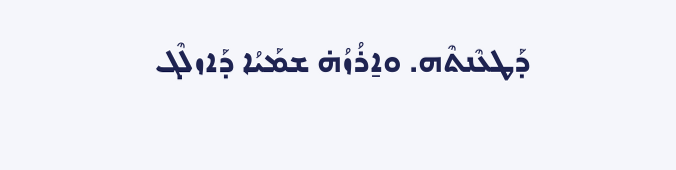ܕܰܛܥܶܢܬܶܗ. ܘܐ̱ܪܳܙܳܗ̇ ܫܡܰܝܳܐ ܕܰܐܙܠܶܓ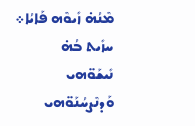ܡܶܢܳܗ̇ ܙܺܝܘܶܗ ܦܰܐܝܳܐ܀ ܚܙܺܝܬ ܒܳܗ̇ ܢܺܝܫܰܘ̈ܗܝ ܘܰܕܢܶܨܚܳܢܰܘ̈ܗܝ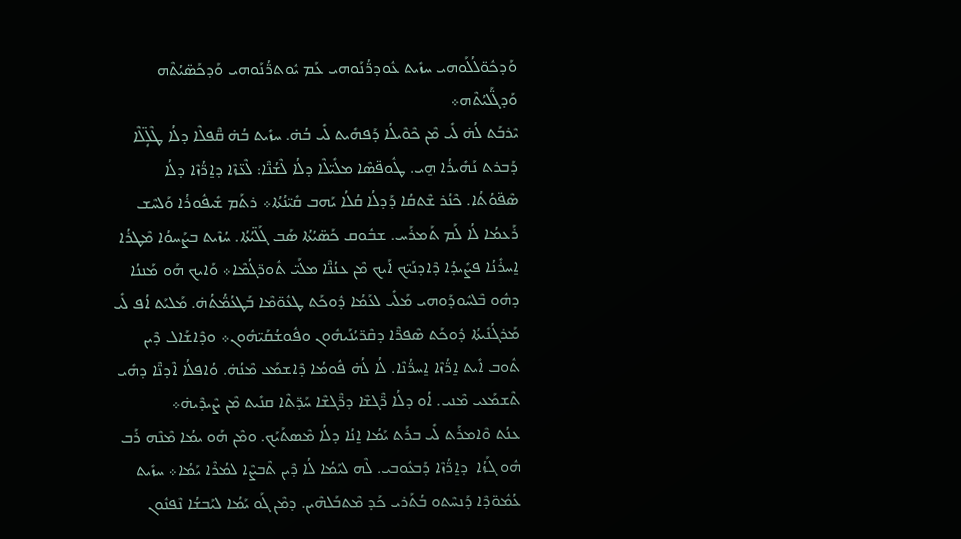ܘܰܕܟܽܘ̈ܠܳܠܰܘܗܝ ܚܙܺܝܬ ܥܽܘܕܪ̈ܳܢܰܘܗܝ ܥܰܡ ܝܽܘܬܪ̈ܳܢܰܘܗܝ ܘܰܕܟܰܣ̈ܝܳܬܶܗ ܘܰܕܓ̈ܰܠܝܳܬܶܗ܀
ܝܶܪܒܰܬ ܠܳܗ̇ ܠܺܝ ܡܶܢ ܟܶܘܶܝܠܳܐ ܕܰܦܗܺܝܬ ܠܺܝ ܒܳܗ̇. ܚܙܺܝܬ ܒܳܗ̇ ܩ̈ܶܦܠܶܐ ܕܠܳܐ ܛܶܠܴ̈ܠܶܐ ܕܰܒܪܬ ܢܰܗܺܝܪܳܐ ܗ̱ܝ. ܛܽܘܦ̈ܣܶܐ ܡܠܺܝ̈ܠܶܐ ܕܠܳܐ ܠܶܫܳܢ̈ܶܐ: ܠܶܥ̈ܙܶܐ ܕܐ̱ܪ̈ܳܙܶܐ ܕܠܳܐ ܣܶܦ̈ܘܳܬܳܐ. ܟܶܢܳܪ ܫܶܬܩܳܐ ܕܰܕܠܳܐ ܩܳܠܳܐ ܝܰܗܒ ܩܺܝ̈ܢܳܬܳܐ܀ ܪܬܰܡ ܫܺܝܦܽܘܪܳܐ ܘܰܠܚܶܫ ܪܰܥܡܳܐ ܠܳܐ ܠܰܡ ܬܰܡܪܰܚ. ܫܒܽܘܩ ܟܰܣ̈ܝܳܬܳܐ ܣܰܒ ܓܰܠ̈ܝܳܬܳܐ. ܚܳܙܶܝܬ ܒܨܰܚܘܳܐ ܡܶܛܪܳܐ ܐ̱ܚܪܺܢܳܐ ܦܨܺܝܕܳܐ ܕܶܐܕܢܰܝ̈ܟ ܐܰܝܟ ܡܶܢ ܥܢܳܢ̈ܶܐ ܡܠܰܝ̈ ܬܽܘܪ̈ܓܳܡܶܐ܀ ܘܰܐܝܟ ܗܰܘ ܡܰܢܢܳܐ ܕܗܽܘ ܒܶܠܚܽܘܕܰܘܗܝ ܡܰܠܺܝ ܠܥܰܡܳܐ ܕܽܘܟܰܬ ܛܥܽܘ̈ܡܶܐ ܒܰܛܥܳܡ̈ܳܬܳܗ̇. ܡܰܠܝܰܬ ܐܳܦ ܠܺܝ ܡܰܪܓܳܢܺܝܬܳܐ ܕܽܘܟܰܬ ܣܶܦܪ̈ܶܐ ܕܩܶܪ̈ܝܳܢܰܝܗܽܘܢ ܘܦܽܘܫܳܩܰܝ̈ܗܽܘܢ܀ ܘܕܶܐܫܰܐܠ ܕܶܝܢ ܬܽܘܒ ܐܺܝܬ ܐ̱ܪ̈ܳܙܶܐ ܐ̱ܚܪ̈ܳܢܶܐ. ܠܳܐ ܠܳܗ̇ ܦܽܘܡܳܐ ܕܶܐܫܡܰܥ ܡܶܢܳܗ̇. ܘܳܐܦܠܳܐ ܐܶܕܢ̈ܶܐ ܕܗܺܝ ܬܶܫܡܰܥܝ ܡܶܢܝ. ܐܳܘ ܕܠܳܐ ܪ̈ܶܓܫܶܐ ܕܪ̈ܶܓܫܶܐ ܚܰܕ̈ܬܶܐ ܩܢܺܝܬ ܡܶܢ ܨܶܝܕܶܝܗ̇܀
ܥܢܳܬ ܘܶܐܡܪܰܬ ܠܺܝ ܒܪܰܬ ܝܰܡܳܐ ܐ̱ܢܳܐ ܕܠܳܐ ܡܶܣܬܰܝܰܟ. ܘܡܶܢ ܗܰܘ ܝܡܳܐ ܡܶܢܶܗ ܪܰܒ ܗܽܘ ܓܰܙܳܐ  ܕܐ̱ܪ̈ܳܙܶܐ ܕܰܒܥܽܘܒܝ. ܠܶܗ ܠܝܰܡܳܐ ܠܳܐ ܕܶܝܢ ܬܶܒܨܶܐ ܠܡܳܪܶܐ ܝܰܡܳܐ܀ ܚܙܺܝܬ ܥܳܡܽܘ̈ܕܶܐ ܕܰܢܚܶܬܘ ܒܳܬܰܪܝ ܟܰܕ ܡܶܬܒܰܠܗܶܝܢ. ܕܡܶܢ ܓܰܘ ܝܰܡܳܐ ܠܝܰܒܫܳܐ ܢܶܦܢܽܘܢ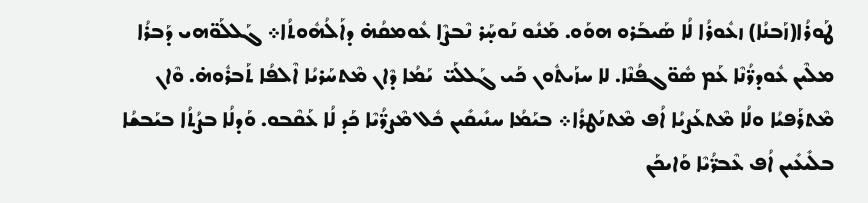ܛܰܘܪܳܐ(ܙܰܒܢܳܐ) ܙܥܽܘܪܳܐ ܠܳܐ ܣܰܝܒܰܪܘ ܗܘܰܘ. ܡܰܢܽܘ ܢܰܘܚ̣ܰܪ ܢܶܒܨܶܐ ܥܽܘܡܩܳܗ̇ ܕܐܰܠܳܗܽܘܬܳܐ܀ ܓܰܠܠܰܘ̈ܗܝ ܕܰܒܪܳܐ ܡܠܶܝܢ ܥܽܘܕܪ̈ܳܢܶܐ ܥܰܡ ܣܽܘ̈ܓܦܳܢܶܐ. ܠܐ ܚܙܰܝܬܽܘܢ ܟܰܝ ܓܰܠܠܰܝ̈  ܝܰܡܳܐ ܕܶܐܢ ܡܶܬܚܰܪܝܳܐ ܐܶܠܦܳܐ ܬܰܒܪܽܘܗ̇. ܘܶܐܢ ܡܶܬܪܰܦܝܳܐ ܘܠܳܐ ܡܶܬܥܰܨܝܳܐ ܐܳܦ ܡܶܬܢܰܛܪܳܐ܀ ܒܝܰܡܳܐ ܚܢܺܝܩܺܝܢ ܟܽܠ ܡܶܨܪ̈ܳܝܶܐ ܟܰܕ ܠܳܐ ܥܰܩܶܒܘ. ܘܰܕܠܳܐ ܒܨܳܬܳܐ ܒܝܰܒܫܳܐ ܒܠܺܝܥܺܝܢ ܐܳܦ ܥܶܒܪ̈ܳܝܶܐ ܘܰܐܝܟܰܢ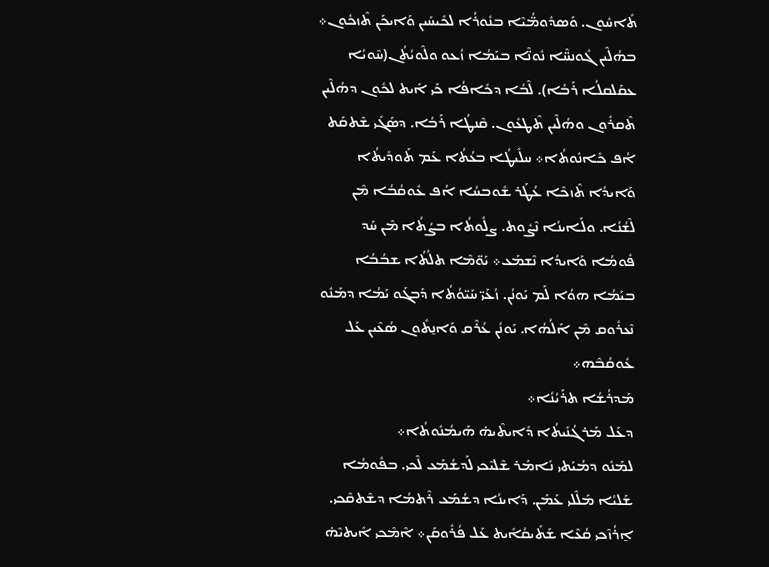ܬܺܐܚܽܘܢ. ܘܰܣܕܽܘܡ̈ܳܝܶܐ ܒܢܽܘܪܳܐ ܠܟܺܝܚܺܝܢ ܘܰܐܝܟܰܢ ܬܶܙܟܽܘܢ܀ ܒܗܳܠܶܝܢ ܓܽܘܢܚ̈ܶܐ ܢܽܘܢ̈ܶܐ ܒܝܰܡܳܐ ܙܳܥܘ ܘܠܶܘܝܳܬܳܢ(ܚܶܘܝܳܐ ܥܩܰܠܩܠܳܐ ܪܰܒܳܐ). ܠܶܒܳܐ ܕܟܺܐܦܳܐ ܟܰܝ ܐܺܝܬ ܠܟܽܘܢ ܕܗܳܠܶܝܢ ܬܶܩܪܽܘܢ ܘܗܳܠܶܝܢ ܬܶܛܥܽܘܢ. ܩܶܢܛܳܐ ܪܰܒܳܐ. ܕܣܰܓܺܝ ܫܶܬܩܰܬ ܐܳܦ ܟܺܐܢܽܘܬܳܐ܀ ܚܠܺܝܛܳܐ ܒܥܳܬܳܐ ܥܰܡ ܬܰܘܕܺܝܬܳܐ ܘܰܐܝܕܳܐ ܬܶܙܟܶܐ ܥܳܛܰܪ ܫܽܘܒܚܳܐ ܐܳܦ ܥܽܘܩܳܒܳܐ ܡܶܢ ܠܶܫܳܢܳܐ. ܘܠܰܐܝܢܳܐ ܢܶܨܽܘܬ. ܨܠܽܘܬܳܐ ܒܨܳܬܳܐ ܡܶܢ ܚܰܕ ܦܽܘܡܳܐ ܘܰܐܝܕܳܐ ܢܶܫܡܰܥ܀ ܝܰܘ̈ܡܶܐ ܬܠܳܬܳܐ ܫܒܳܒܳܐ ܒܝܰܡܳܐ ܗܘܳܐ ܠܰܡ ܝܰܘܢܳܢ. ܙܳܥܰܝ̈ ܚܰܝ̈ܘܳܬܳܐ ܕܰܒܓܰܘ ܝܰܡܳܐ ܕܡܰܢܽܘ ܢܶܥܪܽܘܩ ܡܶܢ ܐܰܠܳܗܳܐ. ܝܰܘܢܳܢ ܥܳܪܶܩ ܘܰܐܢ̱ܬܽܘܢ ܣܳܥܶܝܢ ܥܰܠ ܥܽܘܩܳܒܶܗ܀
ܡܰܕܪܳܫܳܐ ܬܪܰܝܳܢܳܐ܀
ܕܥܰܠ ܡܰܪܓܳܢܺܝܬܳܐ ܕܺܐܝܬܶܝܗ̇ ܗܰܝܡܳܢܽܘܬܳܐ܀
ܠܡܰܢܽܘ ܕܡܳܝܰܬܝ ܢܺܐܡܰܪ ܫܶܠܝܶܟܝ ܠܰܕܫܳܡܰܥ ܠܶܟܝ. ܒܦܽܘܡܳܐ ܫܰܠܝܳܐ ܡܰܠܶܠܝ ܥܰܡܰܢ. ܕܰܐܝܢܳܐ ܕܫܳܡܰܥ ܪܶܬܡܳܐ ܕܫܶܬܩܶܟܝ. ܐ̱ܪܳܙܶܟܝ ܩܳܥܶܐ ܫܰܬܺܝܩܳܐܺܝܬ ܥܰܠ ܦܳܪܽܘܩܰܢ܀ ܐܶܡܶܟܝ ܐܺܝܬܝܶܗ̇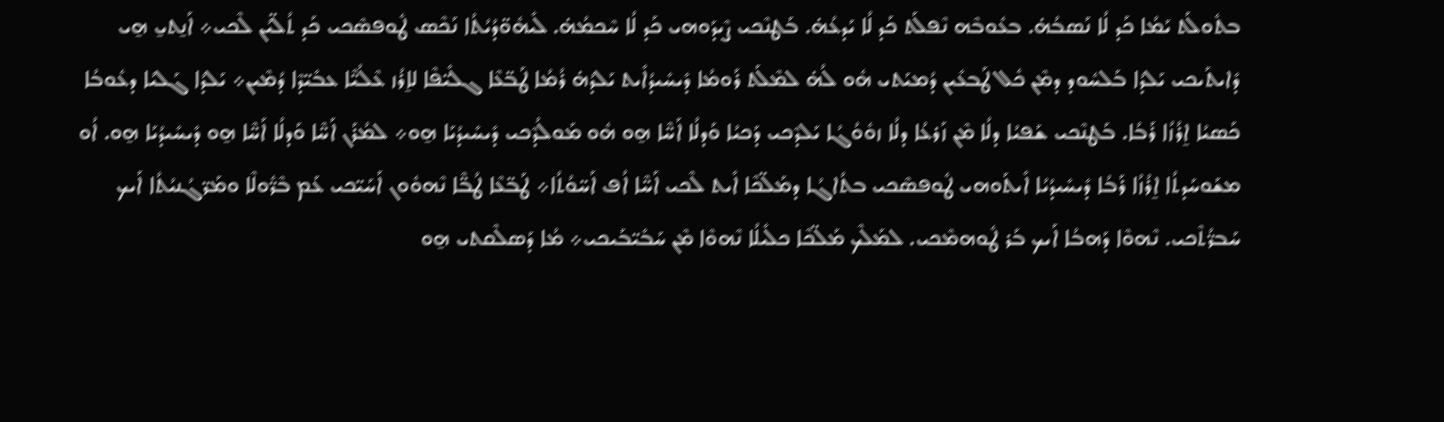ܒܬܽܘܠܰܬ ܝܰܡܳܐ ܟܰܕ ܠܳܐ ܢܰܣܒܳܗ̇. ܒܥܽܘܒܶܗ ܢܶܦܠܰܬ ܟܰܕ ܠܳܐ ܝܰܕܥܳܗ̇. ܒܰܛܢܶܟܝ ܨܶܝܕܰܘܗܝ ܟܰܕ ܠܳܐ ܚܶܟܡܳܗ̇. ܠܺܝܗܽܘ̈ܕܳܝܳܬܳܐ ܢܰܟܶܣ ܛܽܘܦܣܶܟܝ ܟܰܕ ܬܳܠ̈ܝܳܢ ܠܶܟܝ܀ ܐܰܢ̱ܬܝ̱ ܗ̱ܝ ܕܺܐܝܬܰܝܟܝ ܝܰܠܕܳܐ ܒܰܠܚܽܘܕ ܕܡܶܢ ܟܽܠ ܛܰܒܥܺܝܢ ܕܳܡܝܰܬܝ ܗܽܘ ܠܳܗ̇ ܠܡܶܠܰܬ ܪܰܘܡܳܐ ܕܺܝܚܺܝܕܳܐܺܝܬ ܝܰܠܕܳܗ̇ ܪܳܡܳܐ ܛܰܒ̈ܥܶܐ ܓܠܺܝ̈ܦܶܐ ܠܐ̱ܪܳܙ ܥܶܠܳܝ̈ܶܐ ܥܒܺܝ̈ܕܶܐ ܕܳܡܶܝܢ܀ ܝܰܠܕܳܐ ܓܰܠܝܳܐ ܕܥܽܘܒܳܐ ܟܰܣܝܳܐ ܐ̱ܪܳܙܳܐ ܪܰܒܳܐ. ܒܰܛܢܶܟܝ ܫܰܦܝܳܐ ܕܠܳܐ ܡܶܢ ܙܰܪܥܳܐ ܕܠܳܐ ܙܘܽܘܳܓܳܐ ܝܰܠܕܶܟܝ ܕܰܟܝܳܐ ܘܰܕܠܳܐ ܐܰܚ̈ܶܐ ܗ̱ܘ ܗܽܘ ܡܰܘܠܳܕܶܟܝ ܕܺܝܚܺܝܕܳܝܰܐ ܗ̱ܘ܀ ܠܡܳܪܰܢ ܐܰܚ̈ܶܐ ܘܰܕܠܳܐ ܐܰܚ̈ܶܐ ܗ̱ܘ ܕܺܝܚܺܝܕܳܝܰܐ ܗ̱ܘ. ܐܳܘ ܡܫܰܘܚܰܕܬܳܐ ܐ̱ܪܳܙܳܐ ܪܰܒܳܐ ܕܺܝܚܺܝܕܳܝܳܐ ܐܺܝܬܰܘܗܝ ܛܽܘܦܣܶܟܝ ܒܬܳܐܓܳܐ ܕܡܰܠ̈ܟܶܐ ܐܺܝܬ ܠܶܟܝ ܐܰܚ̈ܶܐ ܐܳܦ ܐܰܚ̈ܘܳܬܳܐ܀ ܛܰܒ̈ܥܶܐ ܛܳܒ̈ܶܐ ܢܶܗܘܽܘܢ ܐܰܚܰܝ̈ܟܝ ܥܰܡ ܒܶܪ̈ܽܘܠܶܐ ܘܡܰܪ̈ܓܳܢܝܳܬܳܐ ܐܰܝܟ ܚܰܒܪ̈ܳܬܶܟܝ. ܢܶܗܘܶܐ ܕܰܗܒܳܐ ܐܰܝܟ ܒܰܪ ܛܽܘܗܡܶܟܝ. ܠܡܰܠܶܟ ܡܰܠ̈ܟܶܐ ܟܠܺܝܠܳܐ ܢܶܗܘܶܐ ܡܶܢ ܚܰܒܺܝ̈ܒܰܝܟܝ܀ ܡܳܐ ܕܰܣܠܶܩܬܝ ܗ̱ܘ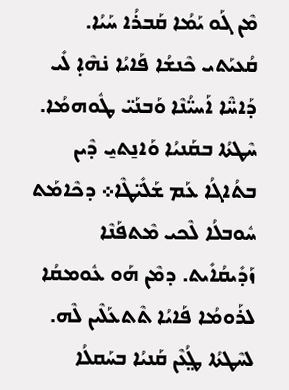ܡܶܢ ܓܰܘ ܝܰܡܳܐ ܩܰܒܪܳܐ ܚܰܝܳܐ. ܩܳܥܝܰܬܝ ܟܶܢܫܳܐ ܦܰܐܝܳܐ ܢ̇ܗܶܐ̣ ܠܺܝ ܕܰܐܚ̈ܶܐ ܐܰܚܝ̈ܳܢܶܐ ܘܰܒܢܰܝ̈ ܛܽܘܗܡܳܐ. ܚܶܛܬܳܐ ܒܩܰܢܝܳܐ ܘܰܐܢ̱ܬܝ̱ ܕܶܝܢ ܒܬܳܐܓܳܐ ܥܰܡ ܫܰܠܺܝ̈ܛܶܐ܀ ܕܟܶܐܡܰܬ ܚܽܘܒܠܳܐ ܠܶܟܝ ܡܶܬܦܰܢܶܐ ܙܰܕܺܝܩܳܐܺܝܬ. ܕܡܶܢ ܗܰܘ ܥܽܘܡܩܳܐ ܠܪܰܘܡܳܐ ܦܰܐܝܳܐ ܬܶܬܥܰܠܶܝܢ ܠܶܗ. ܠܚܶܛܬܳܐ ܛ݀ܳܥܶܢ ܩܰܢܝܳܐ ܒܚܰܩܠܳܐ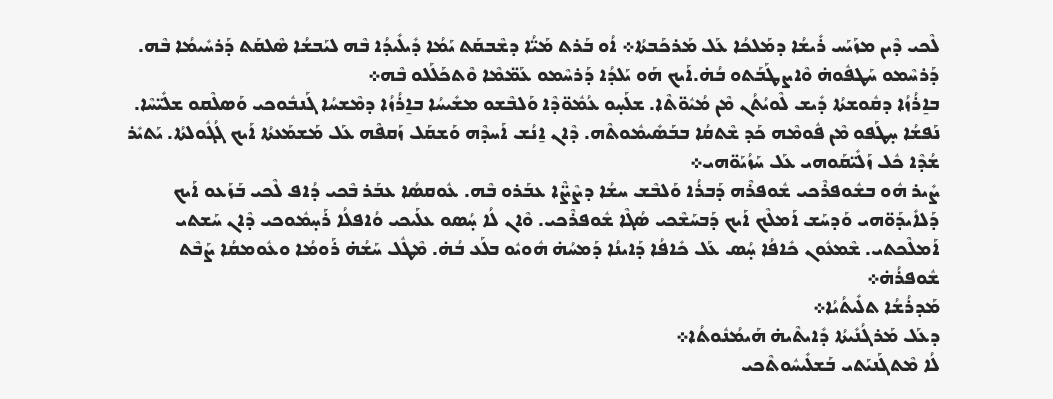ܠܶܟܝ ܕܶܝܢ ܡܙܰܝܰܚ ܪܺܝܫܳܐ ܕܡܰܠܟܳܐ ܥܰܠ ܡܰܪܟܰܒܬܳܐ܀ ܐܳܘ ܒܰܪܬ ܡܰܝ̈ܳܐ ܕܫܶܒܩܰܬ ܝܰܡܳܐ ܕܺܝܠܺܝܕܳܐ ܒܶܗ ܠܝܰܒܫܳܐ ܣܶܠܩܰܬ ܕܰܪܚܺܝܡܳܐ ܒܶܗ. ܕܰܪܚܶܡܘ ܚܰܛܦܽܘܗ̇ ܘܶܐܨܛܰܒܰܬܘ ܒܳܗ̇.ܐܰܝܟ ܗܰܘ ܝܰܠܕܳܐ ܕܰܪܚܶܡܘ ܥܰܡ̈ܡܶܐ ܘܶܬܟܰܠܰܠܘ ܒܶܗ܀
ܒܐ̱ܪܳܙܳܐ ܕܩܽܘܫܬܳܐ ܕܺܝܫ ܠܶܘܝܳܬܳܢ ܡܶܢ ܡܳܝܽܘ̈ܬܶܐ. ܫܠܰܚ̣ܘ ܥܳܡܽܘ̈ܕܶܐ ܘܰܠܒܶܫܘ ܡܫܺܝܚܳܐ ܒܐ̱ܪܳܙܳܐ ܕܡܶܫܚܳܐ ܓܰܢܒܽܘܟܝ ܘܰܣܠܶܩܘ ܫܠܺܝ̈ܚܶܐ. ܢܰܦܫܳܐ ܚ̣ܛܰܦܘ ܡܶܢ ܦܽܘܡܶܗ ܟܰܕ ܫܶܬܩܳܐ ܒܒܰܣܺܝܡܽܘܬܶܗ. ܕܶܐܢ ܐ̱ܢܳܫ ܐܰܚܕܶܗ ܘܰܫܩܰܠ ܙܰܩܦܶܗ ܥܰܠ ܡܰܫܡܰܥܬܳܐ ܐܰܝܟ ܓܳܓܽܘܠܬܳܐ. ܝܰܬܝܺܪ ܫܳܕܶܐ ܟܽܠ ܙܰܠܺܝ̈ܩܰܘܗܝ ܥܰܠ ܚܰܙܳܝܰܘ̈ܗܝ܀
ܨܺܝܪ ܗܽܘ ܒܫܽܘܦܪܶܟܝ ܫܽܘܦܪܶܗ ܕܰܒܪܳܐ ܘܰܠܒܶܫ ܚܫܳܐ ܕܨܶܨ̈ܶܐ ܥܒܰܪܘ ܒܶܗ. ܥܽܘܩܣܳܐ ܥܒܰܪ ܒܶܟܝ ܕܳܐܦ ܠܶܟܝ ܒܰܙܰܥܘ ܐܰܝܟ ܕܰܠܐܺܝܕܰܘ̈ܗܝ ܘܰܕܚܰܫ ܐܰܡܠܶܟ ܐܰܝܟ ܕܰܒܚܰܫܶܟܝ ܣܳܓܶܐ ܫܽܘܦܪܶܟܝ. ܘܶܐܢ ܠܳܐ ܚ̣ܳܣܘ ܥܠܰܝܟܝ ܘܳܐܦܠܳܐ ܪܰܚ̣ܡܽܘܟܝ ܕܶܐܢ ܚܰܫܬܝ ܐܰܡܠܶܟܬܝ. ܫܶܡܥܽܘܢ ܟܺܐܦܳܐ ܚ̣ܳܣ ܥܰܠ ܟܺܐܦܳܐ ܕܰܐܝܢܳܐ ܕܰܡܚܳܗ̇ ܗܽܘܝܽܘ ܒܠܰܥ ܒܳܗ̇. ܡܶܛܽܠ ܚܰܫܳܗ̇ ܪܰܘܡܳܐ ܘܥܽܘܡܩܳܐ ܨܰܒܶܬ ܫܽܘܦܪܳܗ̇܀
ܡܰܕܪܳܫܳܐ ܬܠܺܝܬܳܝܳܐ܀
ܕܥܰܠ ܡܰܪܓܳܢܺܝܬܳܐ ܕܺܐܝܬܶܝܗ̇ ܗܰܝܡܳܢܽܘܬܳܐ܀
ܠܳܐ ܡܶܬܓܰܢܝܰܬܝ ܒܰܫܠܺܝܚܽܘܬܶܟܝ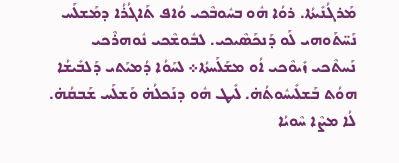ܡܰܪܓܳܢܺܝܬܳܐ. ܪܘܳܐ ܗܽܘ ܒܚܽܘܒܶܟܝ ܘܳܐܦ ܬܰܐܓܳܪܳܐ ܕܡܰܫܠܰܚ ܢܰܚ̈ܬܰܘܗܝ ܠܰܘ ܕܰܢܟܰܣܶܝܟܝ. ܠܒܽܘܫܶܟܝ ܢܽܘܗܪܶܟܝ ܢܰܚܬܶܟܝ ܙܺܝܘܶܟܝ ܐܳܘ ܡܫܰܠܰܚܬܳܐ܀ ܠܚܰܘܳܐ ܕܳܡܝܰܬܝ ܕܰܠܒܺܝܫܳܐ ܗܘܳܬ ܒܰܫܠܺܝܚܽܘܬܳܗ̇. ܠܺܝܛ ܗܽܘ ܕܢܰܟܠܳܗ̇ ܘܰܫܠܰܚ ܫܰܒܩܳܗ̇. ܠܳܐ ܡܨܶܐ ܚܶܘܝܳܐ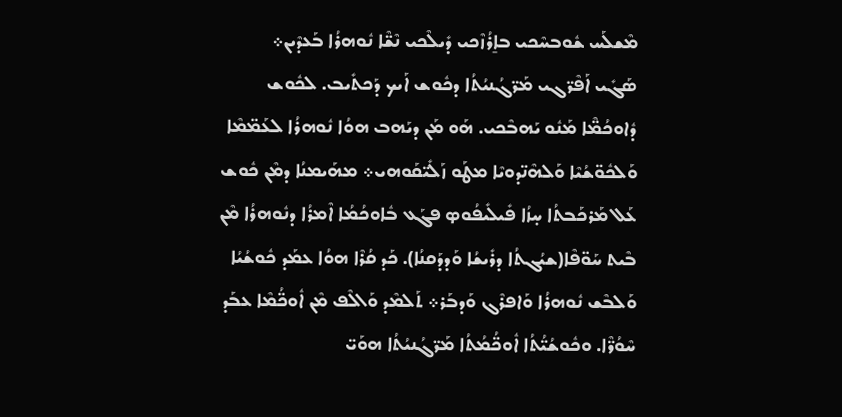ܡܶܫܠܰܚ ܫܽܘܒܚܶܟܝ ܒܐ̱ܪܳܙܶܟܝ ܕܺܝܠܶܟܝ ܢܶܫ̈ܶܐ ܢܽܘܗܪܳܐ ܒܰܥܕܶܝܢ܀
ܣܰܓܺܝ ܐܰܦܶܪ̈ܓܝ ܡܰܪ̈ܓܳܢܝܳܬܳܐ ܕܟܽܘܫ ܐܰܝܟ ܕܰܟܬܺܝܒ. ܠܟܽܘܫ ܕܽܐܘܟܳܡ̈ܶܐ ܡܰܢܽܘ ܝܰܗܒܶܟܝ. ܗܰܘ ܡܰܢ ܕܝܰܗܒ ܗܘܳܐ ܢܽܘܗܪܳܐ ܠܥܰܡ̈ܡܶܐ ܘܰܠܟܽܘ̈ܫܳܝܶܐ ܘܰܠܗܶܢ̈ܕܘܝܶܐ ܡܛܰܘ ܙܰܠܺܝ̈ܩܰܘܗܝ܀ ܡܗܰܝܡܢܳܐ ܕܡܶܢ ܟܽܘܫ ܥܰܠ ܡܰܪܟܰܒܬܳܐ ܚ̣ܙܳܐ ܦܺܝܠܺܝܦܳܘܤ ܦܓܰܥ ܒܽܐܘܟܳܡܳܐ ܐܶܡܪܳܐ ܕܢܽܘܗܪܳܐ ܡܶܢ ܒܶܝܬ ܚܰܘ̈ܦܶܐ(ܫܝܳܓܬܳܐ ܕܪܺܝܫܳܐ ܘܰܕܕܰܩܢܳܐ). ܟܰܕ ܩܳܪܶܐ ܗܘܳܐ ܥܡܰܕ ܟܽܘܫܳܝܳܐ ܘܰܠܒܶܫ ܢܽܘܗܪܳܐ ܘܰܐܦܪܶܓ ܘܰܕܒܰܪ܀ ܬܰܠܡܶܕ ܘܰܐܠܶܦ ܡܶܢ ܐܽܘܟ̈ܳܡܶܐ ܥܒܰܕ ܚܶܘܳܪ̈ܶܐ. ܘܟܽܘܫܳܝ̈ܳܬܳܐ ܐܽܘܟ̈ܳܡܳܬܳܐ ܡܰܪ̈ܓܳܢܝܳܬܳܐ ܗܘܰܝ̈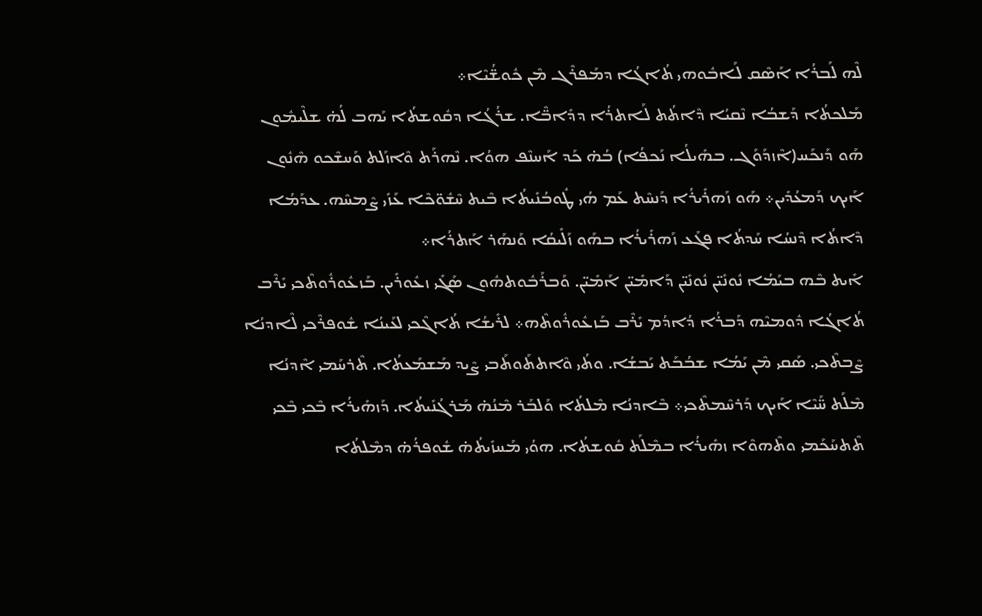ܠܶܗ ܠܰܒܪܳܐ ܐܰܣܶܩ ܠܰܐܒܽܘܗܝ ܬܳܐܓܳܐ ܕܡܰܦܪܶܓ ܡܶܢ ܟܽܘܫ̈ܳܝܶܐ܀
ܡܰܠܟܬܳܐ ܕܰܫܒܳܐ ܢܶܩܝܳܐ ܕܶܐܬܳܬ ܠܰܐܬܪܳܐ ܕܕܺܐܒ̈ܶܐ. ܫܪܳܓܳܐ ܕܩܽܘܫܬܳܐ ܝܰܗܒ ܠܳܗ̇ ܫܠܶܝܡܽܘܢ ܗܰܘ ܕܰܢܟܰܚ(ܐܶܙܕܰܘܰܓ. ܒܗܺܝܠܳܐ ܢܰܟܦܳܐ) ܒܳܗ̇ ܟܰܕ ܐܰܚܢܶܦ ܗܘܳܐ. ܢܶܗܪܰܬ ܘܶܐܙܰܠܬ ܘܰܚܫܶܟܘ ܗܶܢܽܘܢ ܐܰܝܟ ܕܰܡܥܳܕܺܝܢ܀ ܗܰܘ ܙܰܗܪܺܝܪܳܐ ܕܰܢܚܶܬ ܥܰܡ ܗܳܝ ܛܽܘܒܳܢܺܝܬܳܐ ܒܶܝܬ ܚܶܫܽܘ̈ܟܶܐ ܥܰܙܺܝ ܨܶܡܚܶܗ. ܥܕܰܡܳܐ ܕܶܐܬܳܐ ܕܶܢܚܳܐ ܚܰܕܬܳܐ ܦܓܰܥ ܙܰܗܪܺܝܪܳܐ ܒܗܰܘ ܙܰܠܺܝܩܳܐ ܘܰܢܗܰܪ ܐܰܬܪܳܐ܀
ܐܺܝܬ ܒܶܗ ܒܝܰܡܳܐ ܢܽܘܢܺܝ̈ܢ ܢܽܘܢܺܝ̈ܢ ܕܰܐܡܺܝ̈ܢ ܐܰܡܺܝ̈ܢ. ܘܰܒܪܰܒܽܘܬܗܽܘܢ ܣܰܓܺܝ ܙܥܽܘܪܺܝܢ. ܒܰܙܥܽܘܪܽܘܬܶܟܝ ܝܺܪܶܒ ܬܳܐܓܳܐ ܕܽܘܡܝܶܗ ܕܰܒܪܳܐ ܕܳܐܕܳܡ ܝܺܪܶܒ ܒܰܙܥܽܘܪܽܘܬܶܗ܀ ܠܪܺܝܫܳܐ ܬܳܐܓܶܟܝ ܠܥܰܝܢܳܐ ܫܽܘܦܪܶܟܝ ܠܶܐܕܢܳܐ ܨܶܒܬܶܟܝ. ܣܰܩܝ ܡܶܢ ܝܰܡܳܐ ܫܒܳܒܰܬ ܝܰܒܫܳܐ. ܘܬܳܝ ܘܶܐܬܬܰܘܬܰܒܝ ܨܶܝܕ ܡܰܫܡܰܥܬܳܐ. ܬܶܪܚܰܡܝ ܐܶܕܢܳܐ ܡܶܠܰܬ ܚ̈ܰܝܶܐ ܐܰܝܟ ܕܰܪܚܶܡܬܶܟܝ܀ ܒܶܐܕܢܳܐ ܡܶܠܬܳܐ ܘܰܠܒܰܪ ܡܶܢܳܗ̇ ܡܰܪܓܳܢܺܝܬܳܐ. ܕܰܙܗܺܝܪܳܐ ܒܶܟܝ ܒܶܟܝ ܬܶܬܚܰܟܰܡܝ ܘܬܶܗܘܶܐ ܙܗܺܝܪܳܐ ܒܡܶܠܰܬ ܩܽܘܫܬܳܐ. ܗܘܳܝ ܡܰܚܙܺܝܬܳܗ̇ ܫܽܘܦܪܳܗ̇ ܕܡܶܠܬܳܐ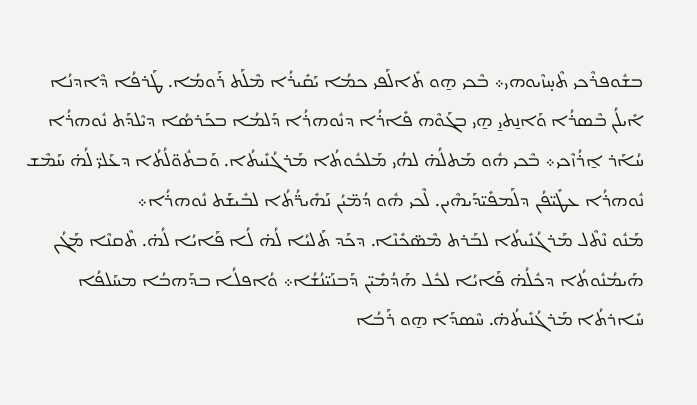ܒܫܽܘܦܪܶܟܝ ܬܶܚ̣ܙܶܝܘܗܝ܀ ܒܶܟܝ ܗ̱ܘ ܬܺܐܠܰܦܝ ܟܡܳܐ ܝܰܩܺܝܪܳܐ ܡܶܠܰܬ ܪܰܘܡܳܐ. ܛܰܪܦܳܐ ܕܶܐܕܢܳܐ ܐܺܝܠܳܢ ܒܶܣܪܳܐ ܘܰܐܢ̱ܬܝ̱ ܗ̱ܝ ܒܓܰܘܶܗ ܦܺܐܪܳܐ ܕܢܽܘܗܪܳܐ ܕܰܠܡܳܐ ܒܟܰܪܣܳܐ ܕܝܶܠܕܰܬ ܢܽܘܗܪܳܐ ܚܳܐܰܪ ܐ̱ܪܳܙܶܟܝ܀ ܒܶܟܝ ܗܽܘ ܡܰܬܠܳܗ̇ ܠܗܳܝ ܡܰܠܟܽܘܬܳܐ ܡܰܪܓܳܢܺܝܬܳܐ. ܘܰܒܬܽܘ̈ܠܳܬܳܐ ܕܥܰܠܝ̈ ܠܳܗ̇ ܚܰܡܶܫ ܢܽܘܗܪܳܐ ܥܛܺܝ̈ܦܳܢ ܕܠܰܡܦܺܝ̈ܕܰܝܗܶܝܢ. ܠܶܟܝ ܗܽܘ ܕܳܡ̈ܝܳܢ ܢܰܗܺܝܪ̈ܳܬܳܐ ܠܒܺܝܫܰܬ ܢܽܘܗܪܳܐ܀
ܡܰܢܽܘ ܢܶܬܶܠ ܡܰܪܓܳܢܺܝܬܳܐ ܠܒܰܪܬ ܡܶܣ̈ܟܺܢܶܐ. ܕܟܰܕ ܬܰܠܝܳܐ ܠܳܗ̇ ܠܳܐ ܦܰܐܝܳܐ ܠܳܗ̇. ܬܶܩܢܶܐ ܡܰܓܳܢ ܗܰܝܡܳܢܽܘܬܳܐ ܕܟܽܠܳܗ̇ ܦܰܐܝܳܐ ܠܟܽܠ ܗܰܕܳܡܺܝ̈ܢ ܕܰܒܢܰܝ̈ܢܳܫܳܐ܀ ܘܳܐܦܠܳܐ ܒܕܰܗܒܳܐ ܡܚܰܠܦܳܐ ܚܺܐܪܬܳܐ ܡܰܪܓܳܢܺܝܬܳܗ̇. ܚܶܣܕܰܐ ܗ̱ܘ ܪܰܒܳܐ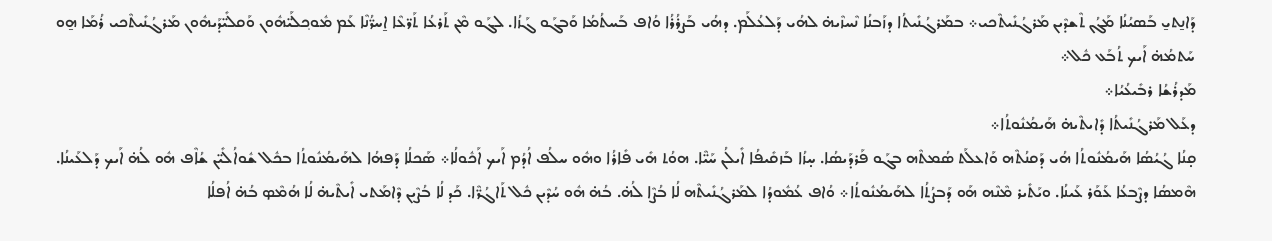ܕܰܐܢ̱ܬܝ̱ ܒܰܣܝܳܢܳܐ ܡܰܓܳܢ ܬܶܫܕܶܝܢ ܡܰܪܓܳܢܺܝܬܶܟܝ܀ ܒܡܰܪܓܳܢܺܝܬܳܐ ܕܙܰܒܢܳܐ ܢܶܚܙܶܝܗ̇ ܠܗܳܝ ܕܰܠܥܳܠܰܡ. ܕܗܳܝ ܒܰܨܪܳܪܳܐ ܘܳܐܦ ܒܰܚܬܳܡܳܐ ܘܰܒܓܰܘ ܓܰܙܳܐ. ܠܓܰܘ ܡܶܢ ܬܰܪܥܳܐ ܬܰܪ̈ܥܶܐ ܐ̱ܚܪ̈ܳܢܶܐ ܥܰܡ ܡܽܘܟ݂ܠܰܝ̈ܗܽܘܢ ܘܰܩܠܺܝ̈ܕܰܝܗܽܘܢ ܡܰܪܓܳܢܺܝܬܶܟܝ ܪܳܡܰܐ ܗ̱ܘ ܚܰܬܡܳܗ̇ ܐܰܝܟ ܬܳܒܰܥ ܟܽܠ܀
ܡܰܕܪܳܫܳܐ ܪܒܺܝܥܳܝܳܐ܀
ܕܥܰܠ ܡܰܪܓܳܢܺܝܬܳܐ ܕܺܐܝܬܶܝܗ̇ ܗܰܝܡܳܢܽܘܬܳܐ܀
ܩ̣ܢܳܐ ܓܳܝܳܣܳܐ ܗܰܝܡܳܢܽܘܬܳܐ ܗܳܝ ܕܰܩܢܳܬܶܗ ܘܰܐܥܠܰܬ ܣܳܡܬܶܗ ܒܓܰܘ ܦܰܪܕܰܝܣܳܐ. ܚ̣ܙܳܐ ܒܰܙܩܺܝܦܳܐ ܐܺܝܠܳܢ ܚܰܝ̈ܶܐ. ܗܘܳܬ ܗܺܝ ܦܺܐܪܳܐ ܘܗܽܘ ܚܠܳܦ ܐܳܕܳܡ ܐܰܝܟ ܐܰܟܽܘܠܳܐ܀ ܣܰܟܠܳܐ ܕܰܦܗܳܐ ܠܗܰܝܡܳܢܽܘܬܳܐ ܒܟܽܠ ܫܽܘܐܳܠܺܝ̈ܢ ܫܳܐܶܦ ܗܽܘ ܠܳܗ̇ ܐܰܝܟ ܕܰܠܥܰܝܢܳܐ. ܗܶܡܣܳܐ ܕܨܶܒܥܳܐ ܥܰܘܰܪ ܥܰܝܢܳܐ. ܘܝܰܬܺܝܪ ܡܶܢܶܗ ܗܰܘ ܕܰܒܨܳܬܳܐ ܠܗܰܝܡܳܢܽܘܬܳܐ܀ ܘܳܐܦ ܥܳܡܽܘܕܳܐ ܠܡܰܪܓܳܢܺܝܬܶܗ ܠܳܐ ܒܳܨܶܐ ܠܳܗ̇. ܒܳܗ̇ ܗܽܘ ܚܳܕܶܝܢ ܟܽܠ ܬܰܐܓܳܪ̈ܶܐ. ܟܰܕ ܠܳܐ ܒܳܨܶܝܢ ܕܶܐܡܰܬܝ ܐܺܝܬܶܝܗ̇ ܠܳܐ ܗܳܡܶܤ ܒܳܗ̇ ܐܳܦܠܳܐ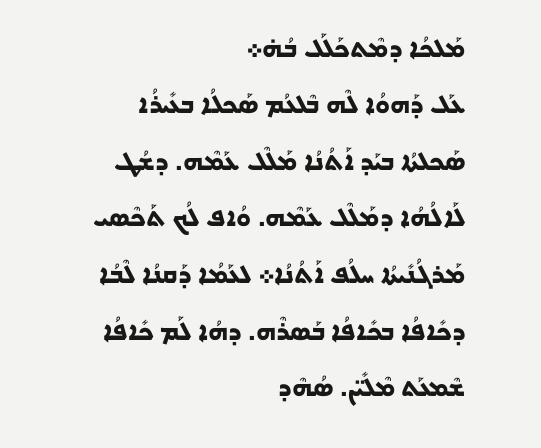ܡܰܠܟܳܐ ܕܡܶܬܟܰܠܰܠ ܒܳܗ̇܀
ܥܰܠ ܕܰܗܘܳܐ ܠܶܗ ܒܶܠܥܳܡ ܣܰܟܠܳܐ ܒܥܺܝܪܳܐ ܣܰܟܠܬܳܐ ܒܝܰܕ ܐܰܬܳܢܳܐ ܡܰܠܶܠ ܥܰܡܶܗ. ܕܫܳܛ ܠܰܐܠܳܗܳܐ ܕܡܰܠܶܠ ܥܰܡܶܗ. ܘܳܐܦ ܠܳܟ ܬܰܟܶܣܝ ܡܰܪܓܳܢܺܝܬܳܐ ܚܠܳܦ ܐܰܬܳܢܳܐ܀ ܠܥܰܡܳܐ ܕܰܩܢܳܐ ܠܶܒܳܐ ܕܟܺܐܦܳܐ ܒܟܺܐܦܳܐ ܒܰܣܪܶܗ. ܕܗܳܐ ܠܰܡ ܟܺܐܦܳܐ ܫܶܡܥܰܬ ܡܶܠܺܝ̈ܢ. ܣܳܗܶܕ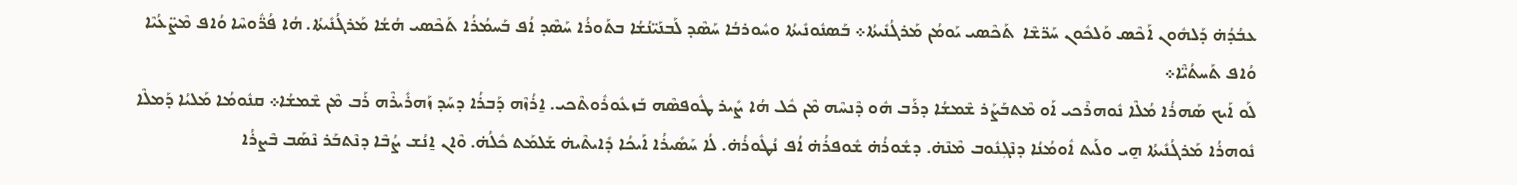ܥܒܳܕܳܗ̇ ܕܰܠܗܽܘܢ ܐܰܟܶܣ ܘܰܠܟܽܘܢ ܚܰܪ̈ܫܶܐ  ܬܰܟܶܣܝ ܝܰܘܡܳܢ ܡܰܪܓܳܢܺܝܬܳܐ܀ ܒܰܣܢܽܘܢܺܝܬܳܐ ܘܚܽܘܪܒܳܐ ܚܰܣܶܕ ܠܰܒܢܰܝ̈ܢܳܫܳܐ ܒܬܰܘܪܳܐ ܚܰܣܶܕ ܐܳܦ ܒܰܚܡܳܪܳܐ ܬܰܟܶܣܝ ܗܳܫܳܐ ܡܰܪܓܳܢܺܝܬܳܐ. ܗܳܐ ܦܳܪ̈ܽܘܚܶܐ ܘܳܐܦ ܡܶܨ̈ܥܳܝܶܐ ܘܳܐܦ ܬܰܚܬܳܝ̈ܶܐ܀
ܠܰܘ ܐܰܝܟ ܣܰܗܪܳܐ ܡܳܠܶܐ ܢܽܘܗܪܶܟܝ ܐܰܘ ܡܶܬܒܰܨܰܪ ܫܶܡܫܳܐ ܕܪܰܒ ܗܽܘ ܕܶܢܚܶܗ ܡܶܢ ܟܽܠ ܗܳܐ ܨܺܝܪ ܛܽܘܦܣܶܗ ܒܰܙܥܽܘܪܽܘܬܶܟܝ. ܐ̱ܪܳܙܶܗ ܕܰܒܪܳܐ ܕܚܰܕ ܙܰܗܪܺܝܪܶܗ ܪܰܒ ܡܶܢ ܫܶܡܫܳܐ܀ ܩܢܽܘܡܳܐ ܡܰܠܝܳܐ ܕܰܡܠܶܐ ܢܽܘܗܪܳܐ ܡܰܪܓܳܢܺܝܬܳܐ ܗ̱ܝ ܘܠܰܝܬ ܐܽܘܡܳܢܳܐ ܕܢܶܓܼܢܽܘܒ ܡܶܢܶܗ̇. ܕܫܽܘܪܳܗ̇ ܫܽܘܦܪܳܗ̇ ܐܳܦ ܢܳܛܽܘܪܳܗ̇. ܠܳܐ ܚܰܣܺܝܪܳܐ ܐܰܝܟܳܐ ܕܺܐܝܬܶܝܗ̇ ܫܰܠܡܰܬ ܟܽܠܳܗ̇. ܘܶܐܢ ܐ̱ܢܳܫ ܨܳܒܶܐ ܕܢܶܬܒܰܪ ܢܶܣܰܒ ܒܶܨܪܳܐ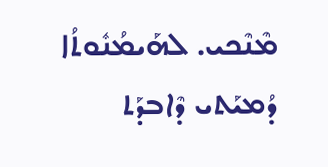ܡܶܢܶܟܝ. ܠܗܰܝܡܳܢܽܘܬܳܐ ܕܳܡܝܰܬܝ ܕܶܐܒܕܰܬ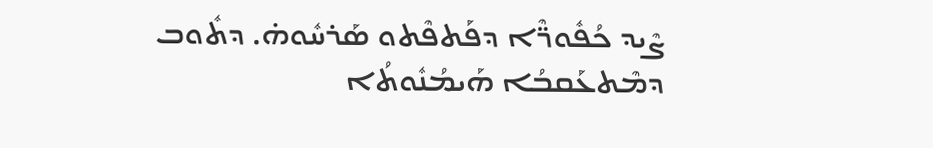ܨܶܝܕ ܟܳܦܽܘܪ̈ܶܐ ܕܦܰܬܦܶܬܘ ܣܰܪܚܽܘܗ̇. ܕܬܽܘܒ ܕܡܶܬܥܰܩܒܳܐ ܗܰܝܡܳܢܽܘܬܳܐ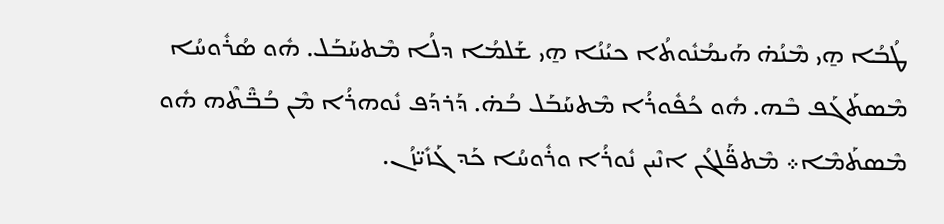ܛܳܒܳܐ ܗ̱ܝ ܡܶܢܳܗ̇ ܗܰܝܡܳܢܽܘܬܳܐ ܟܝܳܢܳܐ ܗ̱ܝ ܫܰܠܡܳܐ ܕܠܳܐ ܡܶܬܚܰܒܰܠ. ܗܽܘ ܣܳܪܽܘܚܳܐ ܡܶܣܬܰܓܰܦ ܒܶܗ. ܗܽܘ ܟܳܦܽܘܪܳܐ ܡܶܬܚܰܒܰܠ ܒܳܗ̇. ܕܰܪܕܰܦ ܢܽܘܗܪܳܐ ܡܶܢ ܒܳܒ̈ܶܬܶܗ ܗܽܘ ܡܶܣܬܰܡܶܐ܀ ܡܶܬܦ̈ܰܠܓܳܢ ܐܢܶܝܢ ܢܽܘܪܳܐ ܘܪܽܘܚܳܐ ܟܰܕ ܓܰܙܺܝ̈ܙܳܢ.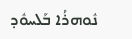ܢܽܘܗܪܳܐ ܒܰܠܚܘܽܕ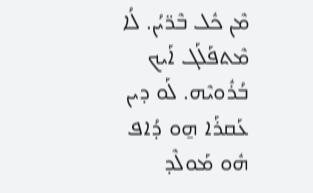ܡܶܢ ܟܽܠ ܒܶܪ̈ܝܳܢ. ܠܳܐ ܡܶܬܦܰܠܰܓ ܐܰܝܟ ܒܳܪܽܘܝܶܗ. ܠܰܘ ܕܝܢ ܥܰܩܪܰܐ ܗ̱ܘ ܕܳܐܦ ܗܽܘ ܡܰܘܠܶܕ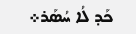ܟܰܕ ܠܳܐ ܚܳܣܰܪ܀